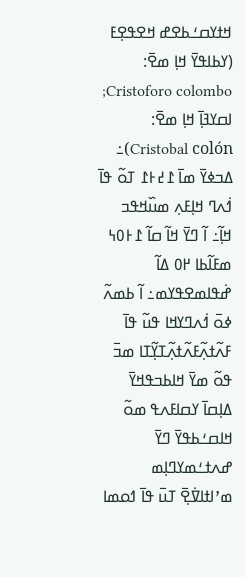ߞߙߌߛߑߕߐߝ ߞߐߟߐ߲ߓ (ߌߕߊߟߌ߫ ߞߊ߲ ߘߐ߫: Cristoforo colombo; ߊߛߌߔߊ߲߫ ߞߊ߲ ߘߐ߫: Cristobal colón)߸ ߡߏߦߌ߫ ߘߊ߫ ߁߄߅߁ ߠߋ߬ ߟߊ߫ ߗ߭ߍߣ ߞߊ߲ߓߍ߲ ߘߎ߰ߞߟߏ ߞߊ߲߬߸ ߊ߬ ߣߌ߫ ߞߊ߬ ߛߊ߬ ߁߅߀߆ ߘߓߊ߬ߕߊ ߂߀ ߡߊ߬ ߝ߭ߟߊߘߐߟߌߘ߸ ߊ߬ ߕߘߍ߬ ߦߋ߫ ߗ߭ߍߣߌߞߊ ߟߎ߬ ߟߊ߫ ߓߍ߬ߙߍ߲߬ߓߍ߬ߙߍ߲߬ߠߌ߲߬ߠߊ ߘߏ߫ ߟߋ߬ ߘߌ߫ ߞߊߕߏߟߞߌ߫ ߡߊ߲ߛߊ߫ ߌߛߊߓߍߟ ߘߋ߬ ߞߊߛߑߕߟߌ߫ ߣߌ߫ ߝߍߙߑߘߌߣߊ߲ߘ ߘߴߊߙߊߜ߭ߐ߲߫ ߠߎ߫ ߟߊ߫ ߗߋߘߊ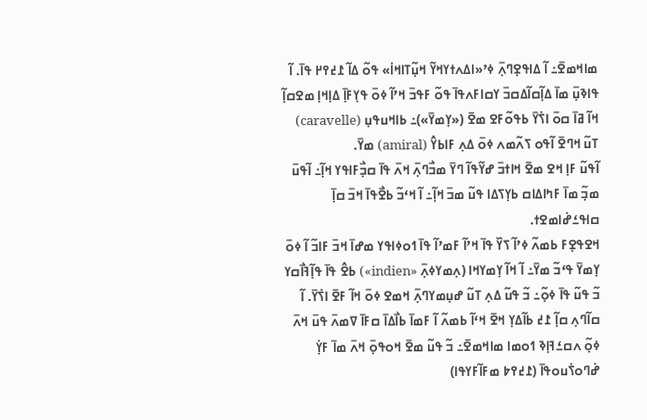ߘߊߞߘߐ߫߸ ߊ߬ ߡߊߟߐ߲ߣߍ߲߫ ߦߴ«ߊߡߍߙߌߞߌ߬ ߞߎ߲߬ߠߊߞߊ߭» ߟߋ߬ ߡߊ߬ ߁߄߉߂ ߟߊ߫. ߊ߬ ߟߊߢߎ߲߫ ߘߊ߫ ߡߊ߲߬ߛߊ߬ߡߛߏ߫ ߌߛߊߓߍߟߊ߫ ߟߋ߬ ߓߟߏ߫ ߞߴߊ߬ ߦߋ߫ ߟߌ߲ߓߊ߲߫ ߡߊ߲ߞߊ߲ ߘߐߛߊ߲߬ ߞߊ߬ ߥߊ߫ ߛߋ߫ ߊߖ߭ߌ߫ ߕߟߋ߬ߓߐ ߘߐ߫ («ߌ߲ߘߌ߫»)߸ ߕߊߞߎߟߎ߲ (caravelle) ߠߎ߬ ߞߣߐ߫ ߊ߬ߟߋ ߖߍ߬ߘߍ ߦߋ߫ ߡߍ߲ ߓߊߕߌ߮ (amiral) ߘߌ߫.
ߊ߬ߟߎ߬ ߓߊ߲ ߞߐ ߘߐ߫ ߞߊߙߏ߫ ߝߌ߬ߟߊ߬ ߣߌ߫ ߘߏ߯ߣߍ߲߫ ߞߍ߫ ߟߊ߫ ߛߏ߲߯ߓߊߟߌ ߞߊ߲߬߸ ߊ߬ߟߎ߫ ߘߏ߲߬ ߘߊ߫ ߓߤߊߡߊߛ ߕߌ߲ߖߡߊ ߟߎ߬ ߘߏ߫ ߞߊ߲߬߸ ߊ߬ ߞߵߏ߬ ߕߐ߯ߟߊ߫ ߞߏ߫ ߛߊ߲߫ ߛߊߟߑߝ߭ߊߘߐߙ.
ߞߐߟߐ߲ߓ ߕߘߍ߬ ߦߴߊ߬ ߖߌ߰ ߟߊ߫ ߞߴߊ߬ ߓߘߴߊ߬ ߟߊ߫ ߗߋߦߊߟߌ ߘߝߊ߫ ߞߏ߫ ߓߊߏ߬ ߊ߬ ߦߋ߫ ߌ߲ߘߌ߫ ߟߵߏ߬ ߘߌ߫߸ ߊ߬ ߞߊ߬ ߌ߲ߘߌߞߊ (ߍ߲ߘߌߦߍ߲߫ «indien») ߕߐ߮ ߟߊ߫ ߟߊ߲߬ߔߊ߯ߛߌ ߏ߬ ߟߎ߬ ߟߊ߫ ߦߋ߲߬߸ ߏ߬ ߟߎ߬ ߡߍ߲ ߠߎ߬ ߝߎ߲ߘߌߣߍ߲߫ ߞߘߐ ߦߋ߫ ߞߊ߬ ߓߐ߫ ߊߖ߭ߌ߫. ߊ߬ ߛߊ߬ߣߍ߲ ߛߊ߲߬ ߁߄ ߕߊ߬ߡߌ߲ ߞߐ߫ ߞߵߊ߬ ߕߘߍ߬ ߊ߬ ߓߘߊ߫ ߕߊ߯ߡߊ߫ ߛߓߊ߫ ߜߘߍ߫ ߟߎ߫ ߞߍ߫ ߦߋ߲߬ ߍߛߑߔߊ߲ߢ ߗߋߘߊ ߘߊߞߘߐ߫߸ ߏ߬ ߟߎ߬ ߘߐ߫ ߞߋߟߋ߲߫ ߞߍ߫ ߘߊ߫ ߓߌ߲߭ ߝ߭ߣߋߖ߭ߎߋߟߊ߫ (߁߄߉߈ ߘߓߊ߬ߓߌߟߊ)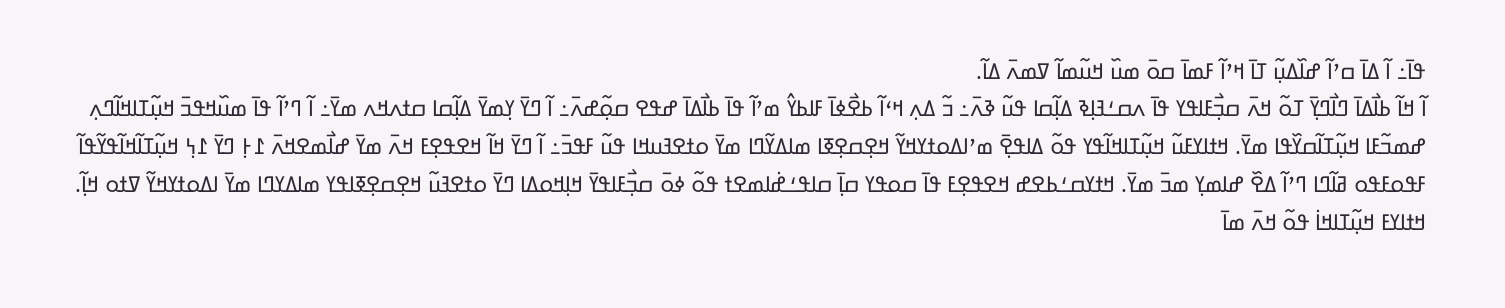ߟߊ߫߸ ߊ߬ ߡߊ߫ ߛߴߊ߬ ߝߊ߰ߡߎ߲߬ ߠߊ߫ ߞߴߊ߬ ߓߘߊ߫ ߛߋ߫ ߘߎ߰ ߞߎ߬ߘߊ߬ ߜߘߍ߫ ߡߊ߬.
ߊ߬ ߞߊ߬ ߕߊ߯ߡߊ߫ ߣߊ߯ߣߌ߲߫ ߠߋ߬ ߞߍ߫ ߛߏ߲߯ߓߊߟߌ ߟߊ߫ ߍߛߑߔߊ߲ߢ ߡߊ߲߬ߛߊ ߟߎ߬ ߢߍ߫߸ ߏ߬ ߡߍ߲ ߞߵߊ߬ ߕߐ߯ߦߊ߫ ߓߊߕߌ߮ ߘߴߊ߬ ߟߊ߫ ߕߊ߯ߡߊ߫ ߝߟߐ ߛߋ߲߬ߝߍ߫߸ ߊ߬ ߣߌ߫ ߌ߲ߘߌ߫ ߡߊ߲߬ߛߊ ߛߙߍߞߍ ߘߌ߫߸ ߊ߬ ߣߴߊ߬ ߟߊ߫ ߘߎ߰ߞߟߏ߫ ߞߎ߲߬ߠߊߞߊ߬ߣߍ߲ ߝߘߏ߬ߓߊ ߞߎ߲߬ߠߊ߬ߛߌ߰ߟߊ ߘߌ߫. ߞߙߊߌߓߎ߬ ߞߎ߲߬ߠߊߞߊ߬ߟߌ ߟߋ߬ ߡߊߟߐ߲߫ ߘߴߊߡߋߙߌߞߌ߬ ߞߐ߲ߛߐ߲ߧߊ ߘߊߡߌ߬ߣߊ ߘߌ߫ ߋߙߐߔߎߞߊ ߟߎ߬ ߓߟߏ߫߸ ߊ߬ ߣߌ߫ ߞߊ߬ ߞߐߟߐ߲ߓ ߞߍ߫ ߘߌ߫ ߝߊ߯ߘߐߞߍ߫ ߁߅߲ ߣߌ߫ ߁߆߲ ߞߎ߲߬ߠߊ߬ߞߊ߬ߟߌ߬ߟߊ߬ ߓߟߋߓߟߋ ߥߊ߬ߣߊ ߣߴߊ߬ ߡߐ߰ ߝߊߘߌ߲ ߘߏ߫ ߘߌ߫. ߞߙߌߛߑߕߐߝ ߞߐߟߐ߲ߓ ߟߊ߫ ߛߋߟߌ ߛߊ߲߫ ߛߊߟߑߝ߭ߊߘߐߙ ߟߋ߬ ߦߋ߫ ߛߏ߲߯ߓߊߟߌ߫ ߞߊ߲ߞߋߡߊ ߣߌ߫ ߋߙߐߔߎ߬ ߞߐ߲ߛߐ߲ߧߊߟߌ ߘߊߡߌߣߊ ߘߌ߫ ߊߡߋߙߌߞߌ߬ ߜߙߋ ߞߊ߲߬.
ߞߙߊߌߓ ߞߎ߲߬ߠߊߞߊ߭ ߟߋ߬ ߞߍ߫ ߘߊ߫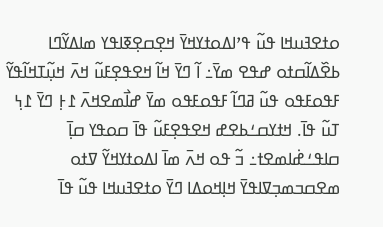ߋߙߐߔߎߞߊ ߟߎ߬ ߟߴߊߡߋߙߌߞߌ߫ ߞߐ߲ߛߐ߲ߧߊߟߌ ߘߊߡߌ߬ߣߊ ߕߐ߰ߡߊ߬ߛߙߋ ߝߟߐ ߘߌ߫߸ ߊ߬ ߣߌ߫ ߞߊ߬ ߞߐߟߐ߲ߓߎ߬ ߞߍ߫ ߞߎ߲߬ߠߞߊ߬ߟߌ߬ ߓߟߋߓߟߋ ߟߎ߬ ߥߣߊ߬ ߓߟߋߓߟߋ ߘߌ߫ ߝߊ߯ߘߐߞߍ߫ ߁߅߲ ߣߌ߫ ߁߆߲ ߠߎ߬ ߟߊ߫. ߞߙߌߛߑߕߐߝ ߞߐߟߐ߲ߓߎ߬ ߟߊ߫ ߛߋߟߌ ߛߊ߲߫ ߛߊߟߑߝ߭ߊߘߐߙ߸ ߏ߬ ߟߋ ߞߍ߫ ߘߊ߫ ߊߡߋߙߌߞߌ߬ ߜߙߋ ߘߐߛߏߘߏ߲ߜߊߟߌ߫ ߞߊ߲ߞߋߡߊ ߣߌ߫ ߋߙߐߔߎߞߊ ߟߎ߬ ߟߊ߫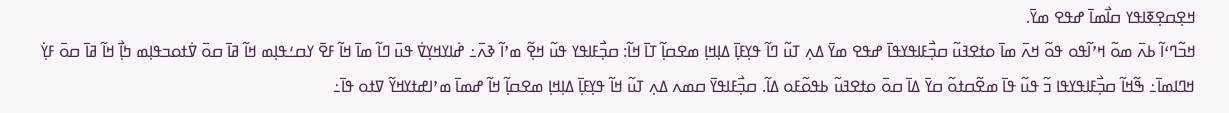ߞߐ߲ߛߐ߲ߧߊߟߌ ߛߊ߯ߘߊ߫ ߝߟߐ ߘߌ߫.
ߞߏ߬ߣߵߊ߬ ߕߍ߫ ߘߋ߬ ߞߴߊ߬ߟߋ ߟߋ߬ ߞߍ߫ ߘߊ߫ ߋߙߐߔߎ߬ ߛߏ߲߯ߓߊߟߌߟߊ߫ ߝߟߐ ߘߌ߫ ߡߍ߲ ߠߎ߬ ߣߊ߬ ߟߌ߲ߓߊ߲߫ ߡߊ߲ߞߊ߲ ߘߐߛߊ߲߬ ߠߊ߫ ߞߊ߬: ߛߏ߲߯ߓߊߟߌ ߟߎ߬ ߞߐ߲߬ ߘߴߊ߬ ߢߍ߫߸ ߝ߭ߊߌߞߌ߲ߜ߭ ߟߎ߫ ߣߊ߬ ߘߊ߫ ߞߊ߬ ߓߐ߫ ߌߛߑߟߊ߲ߘ ߞߊ߬ ߥߊ߫ ߛߋ߫ ߜ߭ߙߋߏߟߊ߲ߘ ߤߊ߲߯ ߞߊ߬ ߥߊ߫ ߛߋ߫ ߓߌ߲߭ ߞߣߊߘߊ߫߸ ߒ߬ߞߊ߬ ߛߏ߲߯ߓߊߟߌߟߊ ߏ߬ ߟߎ߬ ߟߊ߫ ߘߐ߬ߛߙߋ߬ ߛߌ߫ ߡߊ߫ ߛߋ߫ ߋߙߐߔߎ߬ ߕߟߋ߬ߓߋ ߡߊ߬. ߛߏ߲߯ߓߊߟߌ߫ ߛߘߍ ߡߍ߲ ߠߎ߬ ߞߊ߬ ߟߌ߲ߓߊ߲߫ ߡߊ߲ߞߊ߲ ߘߐߛߊ߲߬ ߞߊ߬ ߝߘߊ߫ ߘߴߊߝߙߌߞߌ߬ ߜߙߋ ߟߊ߫߸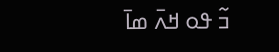ߏ߬ ߟߋ ߞߍ߫ ߘߊ߫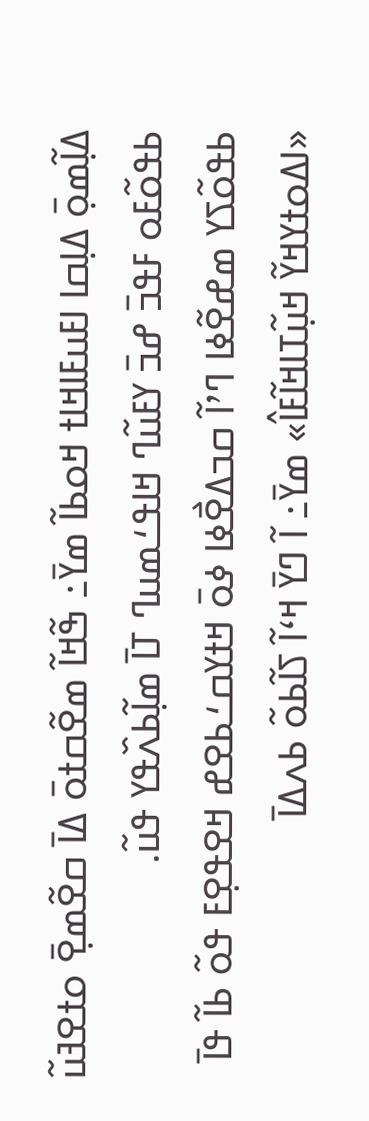ߡߊ߲߬ߘߋ߲߫ ߡߊ߲ߛߊ ߊߓߎߓߊߞߊߙ ߞߋߕߊ߬ ߘߌ߫߸ ߒ߬ߞߊ߬ ߘߐ߬ߛߙߋ߫ ߡߊ߫ ߛߐ߬ߘߐ߲߫ ߋߙߐߔߎ߬ ߕߟߋ߬ߓߋ ߓߟߏ߫ ߝߏ߫ ߌߓߎ߬ߣ ߞߊߟߑߘߎߣ ߠߊ߫ ߘߊ߲߬ߕߍ߰ߟߌ ߟߎ߬.
ߕߟߋ߬ߖߌ ߘߝߐ߬ߦߊ ߣߴߊ߬ ߛߏߡߐ߯ߦߊ ߦߋ߫ ߞߙߌߛߑߕߐߝ ߞߐߟߐ߲ߓ ߟߋ߬ ߕߊ߬ ߟߊ߫ «ߊߡߋߙߌߞߌ߬ ߞߎ߲߬ߠߊߞߊ߬ߓߊ߮» ߘߌ߫߸ ߊ߬ ߣߌ߫ ߞߵߊ߬ ߖߊ߬ߕߋ߬ ߕߍߡߊ߫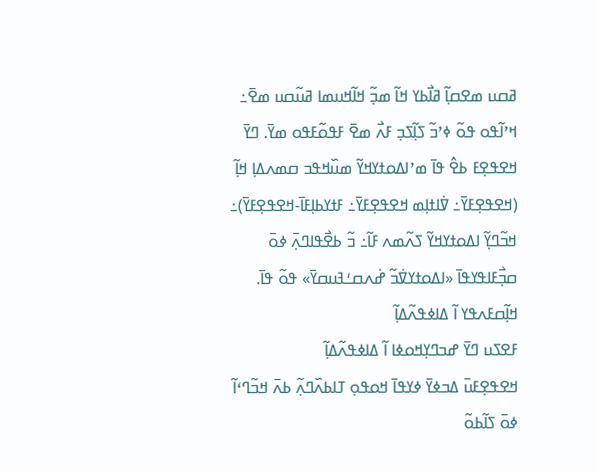ߥߛߎ ߘߐߛߊ߲߬ ߥߊ߯ߕߌ ߞߊ߬ ߘߏ߲߬ ߞߊ߬ߞߎߘߊ ߥߎ߬ߛߎ ߘߐ߫߸ ߞߴߊ߬ߟߋ ߟߋ߬ ߦߴߏ߬ ߖߊ߲߬ߖߏ߲ ߓߍ߯ ߘߐ߫ ߓߟߋ߬ߓߟߋ ߘߌ߫. ߣߌ߫ ߞߐߟߐ߲ߓ ߕߐ߮ ߟߊ߫ ߘߴߊߡߋߙߌߞߌ߬ ߘߎ߰ߞߟߏ ߛߘߍߡߊ߲ ߞߊ߲߬ (ߞߐߟߐ߲ߓߌ߫߸ ߜ߭ߊߙߊ߲ߘ ߞߐߟߐ߲ߓߌ߫߸ ߓߙߌߕߊ߲ߓߊ߫-ߞߐߟߐ߲ߓߌ߫)߸ ߞߏ߬ߣߌ߲߬ ߊߡߋߙߌߞߌ߬ ߖߍ߬ߘߍ ߓߊ߬߸ ߏ߬ ߕߐ߯ߟߊߣߍ߲߫ ߦߋ߫ ߛߏ߲߯ߓߊߟߌߟߊ߫ «ߊߡߋߙߌߜ߭ߏ߬ ߝ߭ߍߛߑߔߎߛߌ߫» ߟߋ߬ ߟߊ߫.
ߞߊ߲߬ߛߓߍߟߌ ߊ߬ ߡߊߦߟߍ߬ߡߊ߲߬
ߓߐߖߎ ߣߌ߫ ߝߏߣߌ߲ߞߋߦߊ ߊ߬ ߡߊߦߟߍ߬ߡߊ߲߬
ߞߐߟߐ߲ߓߎ߫ ߡߏߦߌ߫ ߦߌߟߊ߫ ߞߋߟߋ߲ ߠߊߕߍ߰ߣߍ߲߬ ߕߍ߫ ߞߏ߬ߣߵߊ߬ ߦߋ߫ ߖߊ߬ߕߋ߬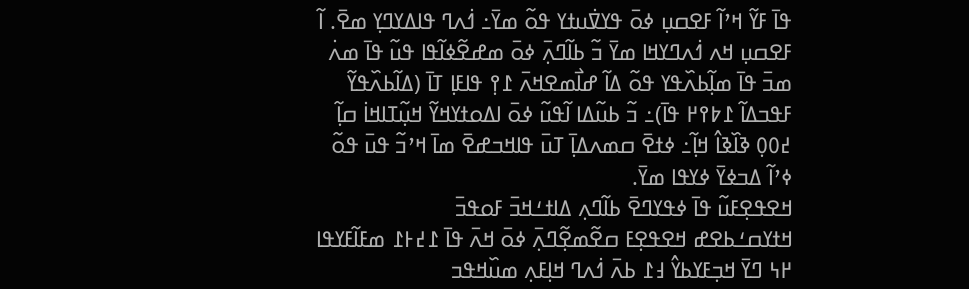ߟߊ߫ ߓߌ߬ ߞߴߊ߬ ߓߐߛߎ߲ ߦߋ߫ ߟߌߜ߭ߎߙߌ ߟߋ߬ ߘߌ߫߸ ߗ߭ߍߣ ߟߊߡߌߣߌ߲ ߘߐ߫. ߊ߬ ߓߐߛߎ߲ ߞߍ ߗ߭ߍߣߌߞߊ ߘߌ߫ ߏ߬ ߕߊ߬ߣߍ߲߫ ߦߋ߫ ߘߝߐ߬ߦߊ߬ߟߊ ߟߎ߬ ߟߊ߫ ߘߍ߭ ߘߏ߫ ߟߊ߫ ߘߊ߲߬ߕߍ߰ߟߌ ߟߋ߬ ߡߊ߬ ߝߊ߯ߘߐߞߍ߫ ߁߉߲ ߟߊߓߊ߲ ߠߊ߫ (ߡߊ߬ߕߍ߰ߟߌ߬ ߓߟߏߡߊ߬ ߁߈߉߂ ߟߊ߫)߸ ߏ߬ ߕߎ߬ߡߊ ߊ߬ߟߎ߬ ߦߋ߫ ߊߡߋߙߌߞߌ߬ ߞߎ߲߬ߠߊߞߊ߭ ߛߊ߲߬ ߄߀߀߲ ߢߊ߰ߢߊ߮ ߞߊ߲߬߸ ߦߙߐ߫ ߛߘߍߡߊ߲߫ ߠߎ߫ ߟߊߞߏߝߐ߫ ߘߊ߫ ߞߴߏ߬ ߟߎ߫ ߟߋ߬ ߦߴߊ߬ ߡߏߦߌ߫ ߦߌߟߊ ߘߌ߫.
ߞߐߟߐ߲ߓߎ߬ ߟߊ߫ ߦߟߌߣߐ߫ ߕߊ߬ߣߍ߲ ߡߊߙߑߞߏ߫ ߓߋߟߏ߫
ߞߙߌߛߑߕߐߝ ߞߐߟߐ߲ߓ ߛߐ߬ߘߐ߲߬ߣߍ߲߫ ߦߋ߫ ߞߍ߫ ߟߊ߫ ߁߄߅߁ ߘߓߊ߬ߓߌߟߊ ߂߆ ߣߌ߫ ߞߏ߲ߓߌߕߌ߮ ߃߁ ߕߍ߫ ߗ߭ߍߣ ߞߊ߲ߓߍ߲ ߘߎ߰ߞߟߏ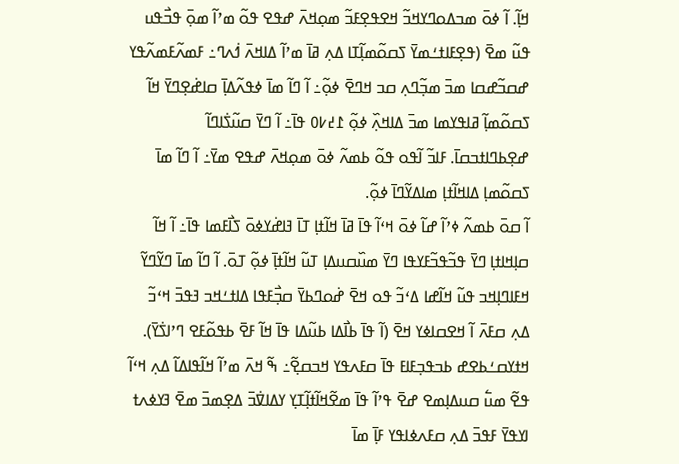ߞߊ߲߬. ߊ߬ ߦߋ߫ ߘߏߡߋߣߌߞߏ߬ ߞߐߟߐ߲ߓߏ߬ ߘߋ߲ߞߍ߫ ߝߟߐ ߟߋ߬ ߘߴߊ߬ ߘߋ߲߫ ߟߏ߯ߟߎ ߟߎ߬ ߘߐ߫ (ߟߐ߲ߓߊߙߑߘߌ߫ ߖߛߋ߬ߘߊ߲߬ߠߊ ߡߍ߲ ߥߊ߫ ߘߴߊ߬ ߡߊߞߍ߫ ߗ߭ߍߣ߸ ߓߘߍ߬ߓߘߍ߬ߟߌ ߝߛߏ߬ߝߛߊ ߘߏ߫ ߘߏ߲߬ߣߍ߲ ߛߏ ߞߣߐ߫ ߦߋ߲߬߸ ߊ߬ ߣߊ߬ ߘߊ߫ ߦߟߍ߬ߡߊ߲߫ ߛߊߝ߭ߐ߲ߣߌ߫ ߞߊ߬ ߖߛߋ߬ߘߊ߲߬ ߥߊߟߌߘߊ ߘߏ߫ ߡߊߞߍ߲߰ ߦߋ߲߬ ߁߄߇߀ ߟߊ߫߸ ߊ߬ ߣߌ߫ ߛߎ߬ߖ߭ߊߣߊ߬ ߝߐ߲ߕߣߊߙߏߛߊ߫. ߓߊߏ߬ ߊ߬ߟߋ ߟߋ߬ ߕߘߍ߬ ߦߋ߫ ߘߋ߲ߞߍ߫ ߝߟߐ ߘߌ߫߸ ߊ߬ ߣߊ߬ ߘߊ߫ ߖߛߋ߬ߘߊ߲ ߡߊߞߊ߬ߙߊ߲ ߘߊߡߌ߬ߣߊ߫ ߦߋ߲߬.
ߊ߬ ߛߋ߫ ߕߘߍ߬ ߦߴߊ߬ ߝߊ߬ ߦߋ߫ ߞߵߊ߬ ߟߊ߫ ߥߊ߫ ߞߊ߬ߙߊ߲ ߠߊ߫ ߔߊߝ߭ߌߦߋ߫ ߖߊ߯ߓߘߊ ߟߊ߫߸ ߊ߬ ߞߊ߬ ߛߊ߲ߞߊߙߊ߲ ߣߌ߫ ߟߏ߬ߟߏ߬ߓߌߟߊ ߣߌ߫ ߘߎ߰ߛߎߡߊ߲ ߠߎ߬ ߞߊ߬ߙߊ߲߫ ߦߋ߲߬ ߠߋ߫. ߊ߬ ߣߊ߬ ߘߊ߫ ߣߌ߬ߣߌ߬ ߞߓߊߣߊ߲ߞߏ ߟߎ߬ ߞߊ߬ߝߊ ߡߵߏ߬ ߟߋ ߞߐ߫ ߝ߭ߋߣߕߌ߫ ߛߏ߲߯ߓߟߊ ߡߊߙߑߞߏ ߔߟߏ߫ ߞߵߏ߬ ߡߍ߲ ߛߓߍ߫ ߊ߬ ߞߐߛߊߦߌ ߞߐ߫ (ߊ߬ ߟߊ߫ ߕߊ߯ߡߊ ߕߎ߬ߡߊ ߟߊ߫ ߞߊ߬ ߓߐ߫ ߕߟߋ߬ߓߐ ߣߴߊߖ߭ߌ߫).
ߞߙߌߛߑߕߐߝ ߕߏߟߏ߲ߓߊߓ ߟߊ߫ ߛߓߍߟߌ ߞߏߛߐ߲߬߸ ߒ߬ ߞߍ߫ ߘߴߊ߬ ߞߊ߬ߟߊߡߊ߬ ߡߍ߲ ߞߵߊ߬ ߟߐ߬ ߘߎ߱ ߛߎߡߊ߲ߘߐ ߝߐ߫ ߟߴߊ߬ ߟߊ߫ ߘߐ߬ߞߊ߬ߙߊ߲߬ߠߌ߲ ߌߡߊߜ߭ߏ߫ ߡߐ߲ߘߏ߫ ߘߐ߫ ߔߌߦߍߙ ߊߌߟߌ߫ ߓߟߏ߫ ߡߍ߲ ߛߓߍߦߊߟߌ ߓߊ߲߫ ߘߊ߫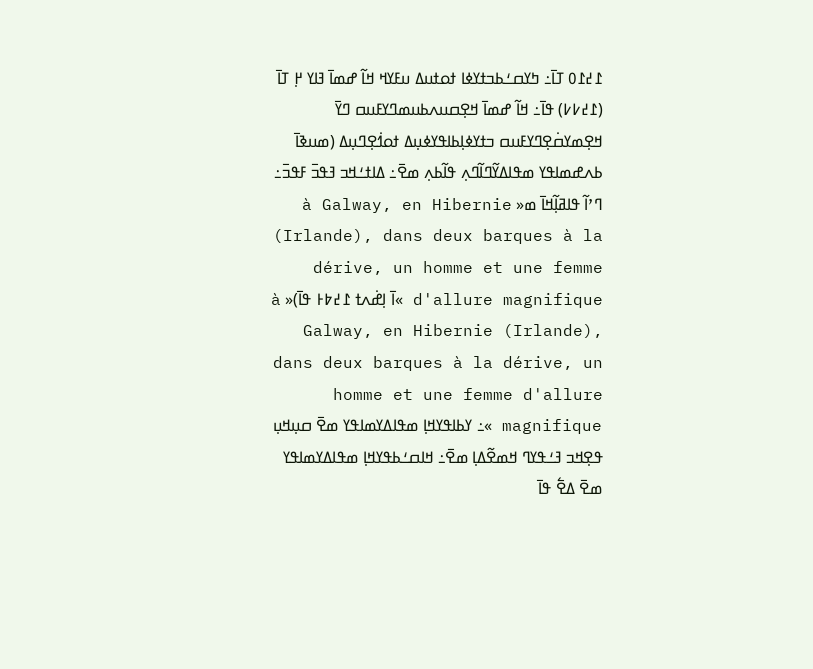߁߄߁߀ ߠߊ߫߸ ߤߌߛߑߕߏߙߌߦߊ ߙߋߙߎߡ ߎߓߌߞ ߞߊ߬ ߝߘߊ߫ ߔߊߌ ߂߲ ߠߊ߫ (߁߄߇߇) ߟߊ߫߸ ߞߊ߬ ߝߘߊ߫ ߞߐ߲ߛߎߍߕߎߘߣߌߓߎߛ ߣߌ߫ ߞߐ߲ߘߌߛ߭ߐ߲ߣߌߓߎߛ ߏߙߌߦߊ߲ߕߊߟߌߦߎ߲ߡ ߙߋߗ߭ߐ߲ߣߎ߲ߡ (ߘߎߢߊ߫ ߕߍߝߘߊߟߌ ߘߟߊߡߌ߬ߣߊ߬ߣߍ߲ ߟߊ߬ߕߍ߲ ߘߐ߫߸ ߡߊߙߑߞߏ ߔߟߏ߫ ߓߟߏ߫߸ ߣߴߊ߬ ߟߊߥߊ߲߬ߞߊ߫ ߘ« à Galway, en Hibernie (Irlande), dans deux barques à la dérive, un homme et une femme d'allure magnifique »ߊ߫ ߊ߲ߝ߭ߍߙ ߁߄߈߅ ߟߊ߫)« à Galway, en Hibernie (Irlande), dans deux barques à la dérive, un homme et une femme d'allure magnifique »߸ ߌߕߊߟߌߞߊ߲ ߘߟߊߡߌߘߊߟߌ ߘߐ߫ ߛߎ߲ߞߎ߲ ߟߐ߲ߞߏ ߔߑߟߌߣ ߞߘߐ߬ߡߊ߲ ߘߐ߫߸ ߞߊߛߑߕߟߌߞߊ߲ ߘߟߊߡߌߘߊߟߌ ߘߐ߫ ߡߐ߱ ߟߊ߫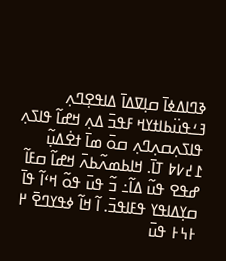ߢߣߊߡߦߊ߫ ߛߊ߲ߜߡߊ߫ ߡߊߟߐ߲ߣߍ߲ ߔߑߟߎ߳ߕߊߙߌߞ ߓߟߏ߫ ߡߍ߲ ߞߝߊ߬ ߟߊߖߍ߲ ߟߊߖߍ߲ߛߍ߲ߣߍ߲ ߛߋ߫ ߘߊ߫ ߙߐ߭ߡߎ߲߬ ߁߄߇߈ ߠߊ߫. ߞߊߕߘߍ߬ߕߍ߫ ߞߝߊ߬ ߛߓߊ߬ ߝߟߐ ߟߎ߬ ߡߊ߬߸ ߏ߬ ߟߎ߫ ߟߋ߬ ߞߵߊ߬ ߟߊ߫ ߛߌ߲ߡߊߟߌ ߟߓߊߟߏ߫. ߊ߬ ߞߊ߬ ߦߟߌߣߐ߫ ߂ ߅߆߅ ߟߎ߫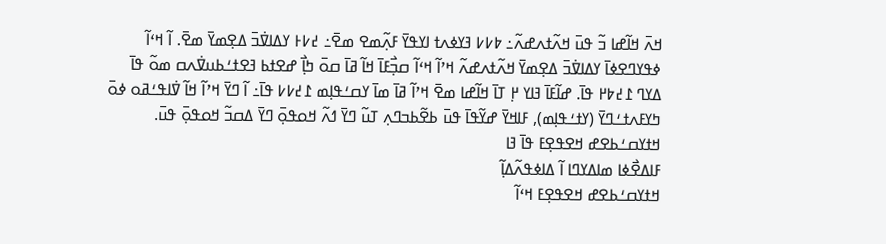ߞߍ߫ ߞߊ߬ߝߊ ߏ߬ ߟߎ߫ ߞߍ߬ߙߍߝߍ߬߸ ߈߇߇ ߔߌߦߍߙ ߊߌߟߌ߫ ߓߍ߲߬ߘߐ ߘߐ߫߸ ߄߇߅ ߌߡߊߜ߭ߏ߫ ߡߐ߲ߘߌ߫ ߘߐ߫. ߊ߬ ߞߵߊ߬ ߦߟߌߣߐߦߊ߫ ߌߡߊߜ߭ߏ߫ ߡߐ߲ߘߌ߫ ߞߍ߬ߙߍߝߍ߬ ߞߴߊ߬ ߞߵߊ߬ ߛߏ߲߯ߓߊ߫ ߞߊ߬ ߥߊ߫ ߛߋ߫ ߤߊ߲߯ ߝߐߙߕ ߔߐߙߑߕߎߜ߭ߍߛ ߘߋ߬ ߟߊ߫ ߡߌߣ ߁߄߈߂ ߟߊ߫. ߝߊ߬ߓߊ߫ ߔߊߌ ߂߲ ߠߊ߫ ߞߊ߬ߝߊ ߘߐ߫ ߞߴߊ߬ ߥߊ߫ ߘߊ߫ ߌߛߑߟߊ߲ߘ ߁߄߇߇ ߟߊ߫߸ ߊ߬ ߣߌ߫ ߞߴߊ߬ ߞߊ߬ ߜ߭ߊߟߑߥߋ ߦߋ߫ ߤߌߓߍߙߑߣߌ߫ (ߌߙߑߟߊ߲ߘ), ߓߊߞߌ߫ ߝߌ߬ߟߊ߫ ߟߎ߫ ߕߐ߬ߕߏߣߍ߲ ߠߎ߬ ߣߌ߫ ߗߍ߬ ߞߋߟߋ߲߫ ߣߌ߫ ߡߛߏ߬ ߞߋߟߋ߲߫ ߟߎ߫.
ߞߙߌߛߑߕߐߝ ߞߐߟߐ߲ߓ ߟߊ߫ ߔߊ
ߓߊߡߐ߯ߦߊ ߘߊߡߌߣߊ ߊ߬ ߡߊߦߟߍ߬ߡߊ߲߬
ߞߙߌߛߑߕߐߝ ߞߐߟߐ߲ߓ ߞߵߊ߬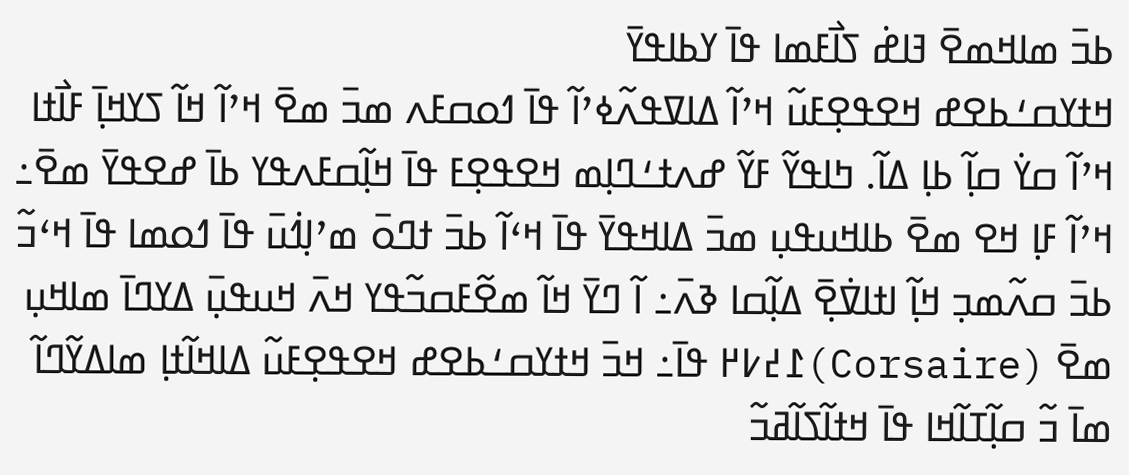ߕߏ߫ ߘߊߞߘߐ߫ ߔߊߝ߭ ߖߊ߯ߓߘߊ ߟߊ߫ ߌߕߊߟߌ߫
ߞߙߌߛߑߕߐߝ ߞߐߟߐ߲ߓߎ߬ ߞߴߊ߬ ߡߊߜߟߍ߬ߦߴߊ߬ ߟߊ߫ ߗߋߛߓߍ ߘߏ߫ ߘߐ߫ ߞߴߊ߬ ߞߊ߬ ߖߌߞߊ߲߫ ߓߊ߯ߙߊ ߞߴߊ߬ ߛߌ߭ ߛߊ߲߬ ߕߊ߲ ߡߊ߬. ߤߊߟߌ߬ ߓߌ߬ ߝߍߙߑߣߊ߲ߘ ߞߐߟߐ߲ߓ ߟߊ߫ ߞߊ߲߬ߛߓߍߟߌ ߕߊ߫ ߝߐߟߌ߫ ߘߐ߫߸ ߞߴߊ߬ ߓߊ߲ ߞߐ ߘߐ߫ ߕߊߞߎߟߎ߲ ߘߏ߫ ߡߊߞߟߌ߫ ߟߊ߫ ߞߵߊ߬ ߕߏ߫ ߙߣߋ߫ ߘߴߊ߲ߗ߭ߎ߫ ߟߊ߫ ߗߋߘߊ ߟߊ߫ ߞߵߏ߬ ߕߏ߫ ߛߍ߬ߘߏ߲ ߞߊ߲߬ ߊߙߊߜ߭ߐ߲߫ ߡߊ߲߬ߛߊ ߢߍ߫߸ ߊ߬ ߣߌ߫ ߞߊ߬ ߘߐ߬ߓߛߏ߬ߟߌ ߞߍ߫ ߞߎߟߎ߲߫ ߡߌߣߊ߫ ߘߊߞߎ߲ ߘߐ߫ (Corsaire)߁߄߇߂ ߟߊ߫߸ ߞߏ߫ ߞߙߌߛߑߕߐߝ ߞߐߟߐ߲ߓߎ߬ ߡߊߞߊ߬ߙߊ߲ ߘߊߡߌ߬ߣߊ߬ ߘߊ߫ ߏ߬ ߛߊ߲߬ߠߊ߬ߞߊ ߟߊ߫ ߞߙߊ߬ߖߊ߬ߥߏ߬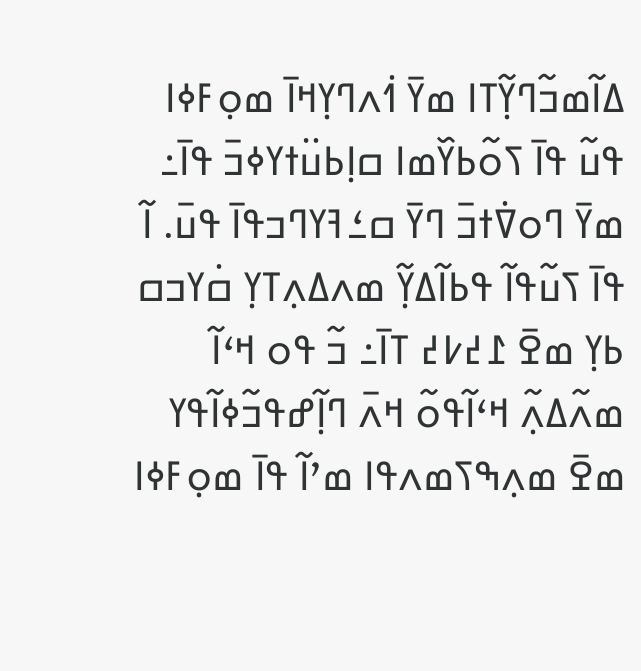ߡߊ߬ߘߏ߬ߣߌ߲߬ߠߊ ߘߌ߫ ߗ߭ߍߣߌ߲ߞߊ߫ ߘߋ߲ߓߦߊ ߟߎ߬ ߟߊ߫ ߖߋ߬ߕߌ߰ߘߊ ߛߊ߲ߕߎ߳ߙߌߦߏ߫ ߟߊ߫߸ ߘߌ߫ ߣߋߜ߭ߙߏ߫ ߣߌ߫ ߛߑߔߌߣߏߟߊ߫ ߟߎ߫. ߊ߬ ߟߊ߫ ߖߎ߬ߟߊ߬ ߟߕߊ߬ߡߌ߲߬ ߘߍߡߍ߲ߠߌ߲ ߛ߭ߌߏߛ ߕߌ߲ ߘߐ߫ ߁߄߇߄ ߠߊ߫߸ ߏ߬ ߟߋ ߞߵߊ߬ ߘߍ߬ߡߍ߲߬ ߞߵߊ߬ߟߋ߬ ߞߍ߫ ߣߊ߲߬ߝߟߏ߬ߦߊ߬ߟߌ ߘߐ߫ ߘߍ߲ߒߖߘߍߟߊ ߘߴߊ߬ ߟߊ߫ ߘߋ߲ߓߦߊ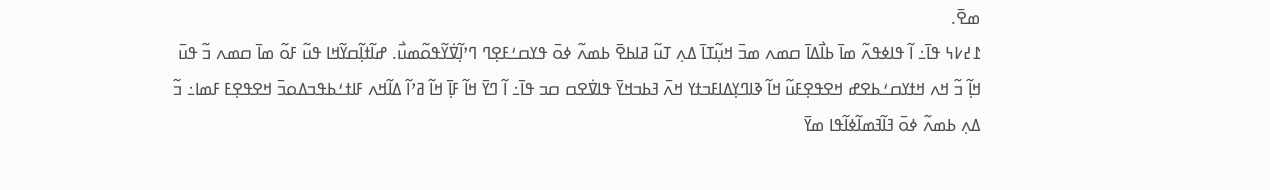ߘߐ߫.
߁߄߇߆ ߟߊ߫߸ ߊ߬ ߟߊߦߟߍ߬ ߘߊ߫ ߕߊ߯ߡߊ߫ ߛߘߍ ߘߏ߫ ߞߎ߲߬ߠߊ߫ ߡߍ߲ ߠߎ߬ ߥߊߕߐ߫ ߕߘߍ߬ ߦߋ߫ ߟߌߛߑߓߐ߲ߣ ߣߴߊ߲߬ߜ߭ߌ߬ߟߋ߬ߘߎ߯. ߝߊ߬ߙߊ߲߬ߛߌ߬ߞߊ ߟߎ߬ ߓߋ߬ ߘߊ߫ ߛߘߍ ߏ߬ ߟߎ߫ ߞߊ߲߬ ߏ߬ ߞߍ ߞߙߌߛߑߕߐߝ ߞߐߟߐ߲ߓߎ߬ ߞߊ߬ ߢߊߣߌ߲ߡߊߓߏߙߌ ߞߍ߫ ߔߕߏߞߌ߫ ߟߊߜ߭ߐߛ ߛߏ ߟߊ߫߸ ߊ߬ ߣߌ߫ ߞߊ߬ ߓߊ߲߫ ߞߊ߬ ߥߴߊ߬ ߡߊ߬ߞߍ ߓߊߙߑߕߟߏߡߋߏ߫ ߞߐߟߐ߲ߓ ߓߘߊ߸ ߏ߬ ߡߍ߲ ߕߘߍ߬ ߦߋ߫ ߔߊ߬ߔߘߊ߬ߦߊ߬ߟߊ ߘߌ߫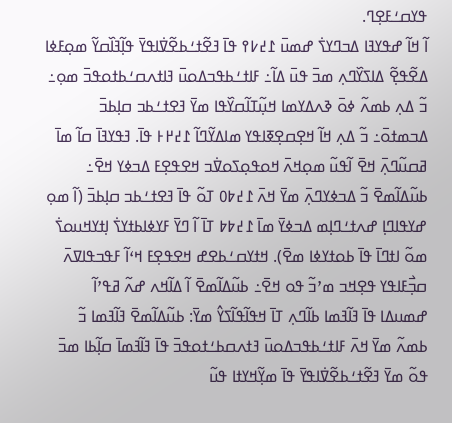ߟߌߛߑߓߐ߲ߣ.
ߊ߬ ߞߊ߬ ߝߟߌߔߊ ߡߏߣߌߖ߭ ߝߘߎ߫ ߁߄߇߉ ߟߊ߫ ߔߐ߬ߙߑߕߐ߬ߜ߭ߊߟߌ߫ ߟߊ߲߬ߔߊ߰ߛߌ߬ ߘߋ߲ߓߦߊ ߡߐ߬ߟߐ߲߬ ߡߊߖߌ߰ߣߍ߲ ߘߏ߫ ߟߎ߫ ߡߊ߬߸ ߓߊߙߑߕߟߏߡߋߎ߫ ߔߊߙߍߛߑߕߙߋߟߏ߫ ߘߋ߲߸ ߏ߬ ߡߍ߲ ߕߘߍ߬ ߦߋ߫ ߢߍߡߌߘߊ ߞߎ߲߬ߠߊ߬ߛߌ߰ߟߊ ߘߌ߫ ߔߐߙߑߕߏ ߛߊ߲ߕߏ߫ ߡߏߘߙߋ߫߸ ߏ߬ ߡߍ߲ ߞߊ߬ ߞߐ߲ߛߐ߲ߧߊߟߌ ߘߊߡߌ߬ߣߊ߬ ߁߄߂߅ ߟߊ߫. ߔߟߌߔߊ߫ ߛߊ߬ ߘߊ߫ ߥߛߎ߬ߣߍ߲߫ ߞߐ߫ ߊ߬ߟߎ߬ ߘߋ߲ߞߍ߫ ߞߋߟߋ߲ߖߋߜ߭ߏ ߞߐߟߐ߲ߓ ߡߏߦߌ ߞߐ߫߸ ߕߎ߬ߡߊ߬ߘߐ߫ ߏ߬ ߡߏߦߌߣߍ߲߫ ߘߌ߫ ߞߍ߫ ߁߄߈߀ ߠߋ߬ ߟߊ߫ ߔߐߙߑߕߏ ߛߊ߲ߕߏ߫ (ߊ߬ ߘߋ߲ ߝߌߟߊߣߊ߲ ߝߍߙߑߣߊ߲ߘ ߡߏߦߌ߫ ߘߊ߫ ߁߄߈߈ ߠߊ߫ ߊ߬ ߣߌ߫ ߓߌߦߊߕߙߌߖ߭ ߊ߲ߙߌߞߎߋߖ߭ ߘߋ߬ ߊߙߣߊ߫ ߟߊ߫ ߕߋߙߌߦߊ ߘߐ߫). ߞߙߌߛߑߕߐߝ ߞߐߟߐ߲ߓ ߞߵߊ߬ ߓߟߏߟߊߜߍ߫ ߛߏ߲߯ߓߊߟߌ ߟߐ߲ߞߏ ߘߴߏ߬ ߟߋ ߞߐ߫߸ ߕߎ߬ߡߊ߬ߘߐ߫ ߊ߬ ߡߊ߬ߞߍ ߝߍ߬ ߥߟߴߊ߬ ߝߘߎߡߊ ߟߊ߫ ߔߊ߬ߔߘߊ ߕߊ߬ߣߍ߲ ߠߊ߫ ߞߟߊ߬ߟߊ߬ߖߌ߮ ߘߌ߫: ߕߎ߬ߡߊ߬ߘߐ߫ ߔߊ߬ߔߘߊ ߏ߬ ߕߘߍ߬ ߘߌ߫ ߞߍ߫ ߓߊߙߑߕߟߏߡߋߎ߫ ߔߙߍߛߕߑߙߋߟߏ߫ ߟߊ߫ ߔߊ߬ߔߘߊ߫ ߛߊ߲߬ߕߊ ߘߏ߫ ߟߋ߬ ߘߌ߫ ߔߐ߬ߙߑߕߐ߬ߜ߭ߊߟߌ߫ ߟߊ߫ ߘߌ߲߬ߞߌߙߊ ߟߎ߬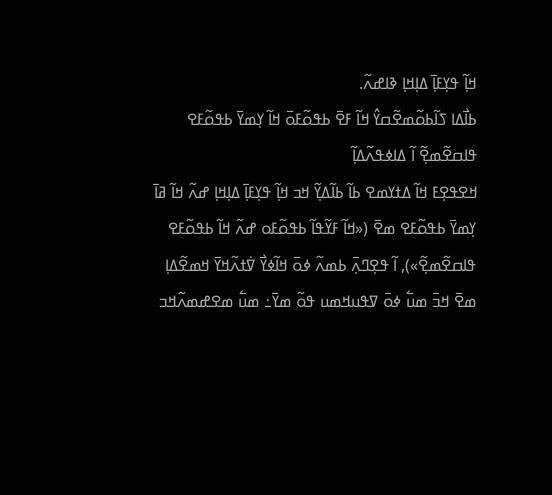ߞߊ߲߬ ߟߌ߲ߓߊ߲߫ ߡߊ߲ߞߊ߲ ߢߊߝߍ߬.
ߕߊ߯ߡߊ ߖߊ߬ߕߋ߬ߘߐ߬ߛߌ߮ ߞߊ߬ ߓߐ߫ ߕߟߋ߬ߓߋ߫ ߞߊ߬ ߌ߲ߘߌ߫ ߕߟߋ߬ߓߐ ߟߊߛߐ߬ߘߐ߲߬ ߊ߬ ߡߊߦߟߍ߬ߡߊ߲߬
ߞߐߟߐ߲ߓ ߞߊ߬ ߡߙߌߘߐ ߕߊ߬ ߕߊ߬ߡߌ߲߬ ߞߏ ߞߊ߲߬ ߟߌ߲ߓߊ߲߫ ߡߊ߲ߞߊ߲ ߝߍ߬ ߞߊ߬ ߥߊ߫ ߌ߲ߘߌ߫ ߕߟߋ߬ߓߐ ߘߐ߫ («ߞߊ߬ ߓߌ߬ߟߊ߬ ߕߟߋ߬ߓߋ ߝߍ߬ ߞߊ߬ ߕߟߋ߬ߓߐ ߟߊߛߐ߬ߘߐ߲߬»), ߊ߬ ߟߐ߲ߣߍ߲߫ ߕߘߍ߬ ߦߋ߫ ߞߊ߬ߦߌ߯ ߜ߭ߙߍ߬ߞߌ߫ ߞߘߐ߬ߡߊ߲ ߘߐ߫ ߞߏ߫ ߘߎ߱ ߦߋ߫ ߜߟߎߞߘߎ ߟߋ߬ ߘߌ߫߸ ߘߎ߱ ߘߐߝߘߍ߬ߞߏ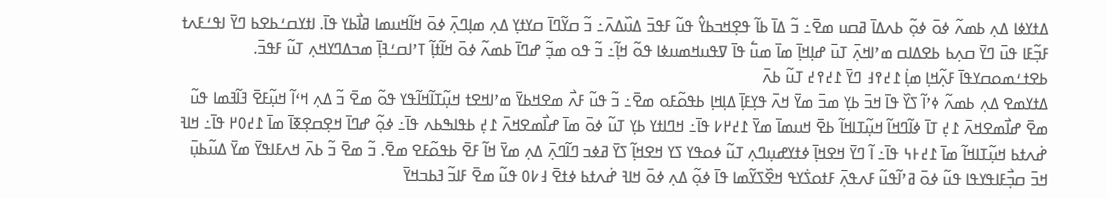ߡߙߌߦߊ ߡߍ߲ ߕߘߍ߬ ߦߋ߫ ߦߋ߲߬ ߕߍߡߊ߫ ߥߛߎ ߘߐ߫߸ ߏ߬ ߡߊ߫ ߕߊ߬ ߟߐ߲ߞߏߕߌ߮ ߟߎ߬ ߓߟߏ߫ ߡߎ߰ߡߍ߫߸ ߏ߬ ߛߌ߬ߣߊ߫ ߛߌߙߌ߲ ߡߍ߲ ߘߊ߲ߣߍ߲߫ ߦߋ߫ ߞߊ߬ߞߎߘߊ ߥߊ߯ߕߌ ߟߊ߫. ߊߙߌߛߑߕߐߕ ߣߌ߫ ߊߟߑߓߍߙ ߓߏ߲߬ߓߊ ߟߎ߫ ߣߌ߫ ߛߍ߲ߕ ߕߐߡߊߛ ߘߴߊߞߍ߲߫ ߠߎ߫ ߝߊ߲ߞߊ߲߫ ߘߊ߫ ߘߎ߱ ߟߊ߫ ߜߟߎߞߘߎߦߊ ߟߋ߬ ߞߊ߲߬߸ ߏ߬ ߟߋ ߘߏ߲߬ ߝߣߊ߫ ߕߘߍ߬ ߦߋ߫ ߞߊ߬ߙߊ߲߬ ߠߴߊߛߑߔߊ߲߫ ߘߏߡߣߌߞߍ߲ ߠߎ߬ ߓߟߏ߫.
ߕߐߙߑߘߋߛߌߟߊ߫ ߓߍ߲߬ߞߊ߲ ߘߊ߲߭ ߁߄߉߃ ߣߌ߫ ߁߄߉߄ ߠߎ߬ ߕߍ߫
ߡߙߌߘߐ ߡߍ߲ ߕߘߍ߬ ߦߴߊ߬ ߖߌ߰ ߟߊ߫ ߞߏ߫ ߕߌ߲ ߘߏ߫ ߘߌ߫ ߞߍ߫ ߟߌ߲ߓߊ߲߫ ߡߊ߲ߞߊ߲ ߕߟߋ߬ߓߋ ߘߐ߫߸ ߏ߬ ߟߎ߬ ߓߍ߯ ߘߐߞߕߌ߫ ߘߴߊߞߐߙ ߞߎ߲߬ߠߊ߬ߞߊ߬ߟߌ ߟߋ߬ ߘߐ߫ ߏ߬ ߡߍ߲ ߞߵߊ߬ ߞߎ߲߬ߓߐ߫ ߔߊ߬ߔߘߊ ߟߎ߬ ߘߐ߫ ߝߊ߯ߘߐߞߍ߫ ߁߄߲ ߠߊ߫ ߦߊ߬ߣߞߊ߬ ߞߎ߲߬ߠߊߞߊ߬ ߕߐ߫ ߞߎߘߊ߫ ߘߌ߫ ߁߄߂߇ ߟߊ߫߸ ߞߣߊߙߌ ߕߌ߲ ߠߎ߬ ߦߋ߫ ߘߊ߫ ߝߊ߯ߘߐߞߍ߫ ߁߄߲ ߕߟߊߒߕߍ ߟߊ߫߸ ߦߋ߲߬ ߝߣߊ߫ ߞߐ߲ߛߐ߲ߧߊ߫ ߘߊ߫ ߁߄߀߂ ߟߊ߫߸ ߞߊߔ ߝ߭ߍߙߕ ߞߎ߲߬ߠߊߞߊ߬ ߘߊ߫ ߁߄߅߆ ߟߊ߫߸ ߊ߬ ߣߌ߫ ߞߐߞߊ߲߫ ߦߙߌߝߎ߲ߣߍ߲ ߠߎ߬ ߦߋߟߌ ߖߌ ߞߐߞߊ߲߬ ߖߌ߫ ߥߦߏ ߣߊ߬ߣߍ߲߫ ߡߍ߲ ߘߌ߫ ߞߊ߬ ߓߐ߫ ߕߟߋ߬ߓߐ ߘߐ߫. ߏ߬ ߘߐ߫ ߏ߬ ߕߍ߫ ߞߍߓߊߟߌ߫ ߘߌ߫ ߡߎ߬ߕߎ߲߫ ߞߏ߫ ߛߏ߲߯ߓߊߟߌߟߊ ߟߎ߬ ߦߋ߫ ߥߴߊ߬ߟߎ߬ ߓߍߟߍ߲߫ ߓߙߋߖ߭ߌߟ ߞߐ߰ߖߌ߬ߘߊ ߟߊ߫ ߦߋ߲߬ ߡߍ߲ ߦߋ߫ ߞߊߔ ߝ߭ߍߙߕ ߦߙߐ߫ ߃߇߀ ߟߎ߬ ߘߐ߫ ߓߊߏ߬ ߔߕߏߞߌ߫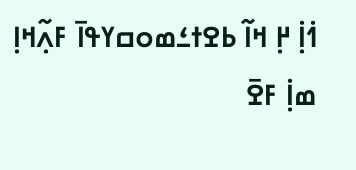ߗ߭ߊ߲߭ ߂߲ ߞߊ߬ ߕߐߙߑߘߋߛߌߟߊ߫ ߓߍ߲߬ߞߊ߲ ߘߊ߲߭ ߓߐ߫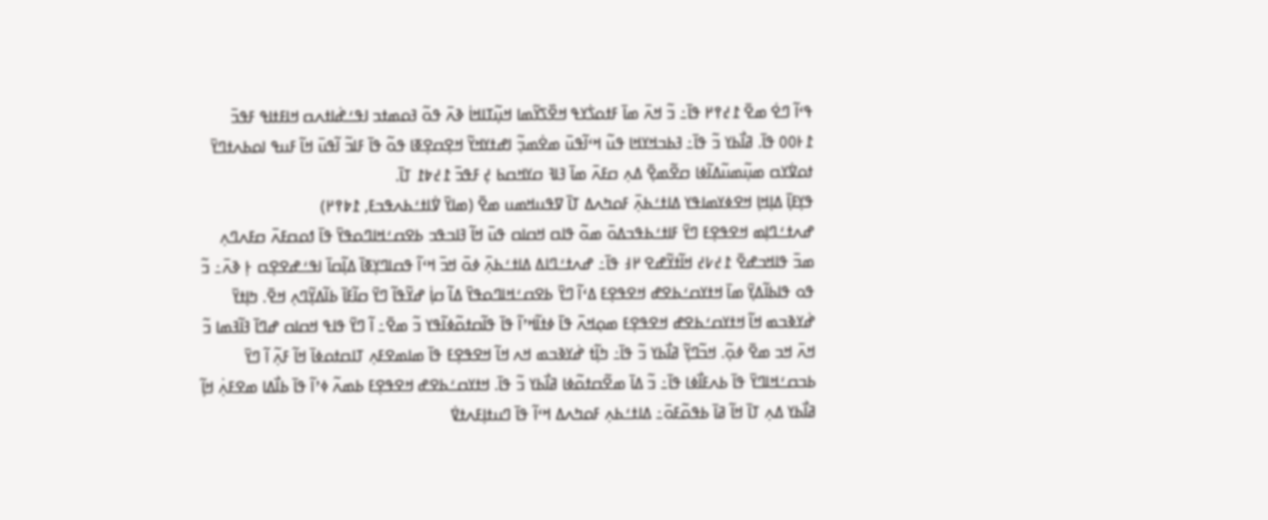ߟߵߊ߬ ߣߐ߭ ߘߐ߫ ߁߄߉߂ ߟߊ߫߸ ߏ߬ ߞߍ߫ ߘߊ߫ ߓߙߋߖ߭ߌߟ ߞߐ߰ߖߌ߬ߘߊ ߞߎ߲߬ߠߊߞߊ߭ ߢߍ߫ ߟߋ߬ ߔߋߘߙߏ ߊߟߑߝ߭ߊߙߍߛ ߞߊߓߙߊߟ ߓߟߏ߫ ߁߅߀߀ ߟߊ߫. ߥߊ߯ߕߌ ߏ߬ ߟߊ߫߸ ߔߕߏߞߌߞߊ ߟߎ߬ ߞߵߊ߬ߟߎ߫ ߘߐ߭ߘߏ߲߬ ߊߝߙߌߞߌ߬ ߞߐ߲ߛߐ߲ߧߊ ߟߋ߬ ߟߊ߫ ߓߊߏ߬ ߊ߬ߟߎ߫ ߞߊ߬ ߓߎߟ ߊߋߕߍߙߣߌ߫ ߙߋߜ߭ߌߛ ߘߎ߲߬ߘߎ߬ߡߊ߬ߦߊ ߛߐ߬ߘߐ߲߫ ߡߍ߲ ߛߓߍ߫ ߘߊ߫ ߔߊߔ ߛߌߞߛߕ ߄߲ ߓߟߏ߫ ߁߄߈߁ ߠߊ߫.
ߟߌ߲ߓߊ߲߫ ߡߊ߲ߞߊ߲ ߞߐߦߌߘߊߟߌ ߡߊߙߑߕߍ߲߫ ߓߋߤߍߡ ߠߊ߫ ߜߟߎߞߘߎ ߘߐ߫ (ߘߊߌ߫ ߜ߭ߊߙߑߕߍߟߏߓ, ߁߈߉߂)
ߝߍߙߑߣߊ߲ߘ ߞߐߟߐ߲ߓ ߣߌ߫ ߓߊߙߑߕߟߏߡߋ߫ ߘߋ߬ ߟߊߛ ߞߛߊߛ ߟߎ߫ ߞߊ߬ ߔߊߏߟߏ ߕߐߛߑߞߊߣߋߟߌ߫ ߟߊ߫ ߗߋߛߓߍ߫ ߛߓߍߣߍ߲ ߘߏ߫ ߟߊߞߏߝߐ߫ ߁߄߇߄ ߞߊ߬ߙߌ߬ߝߐ ߂߃ ߟߊ߫߸ ߝߍߙߑߣߊߡ ߡߊߙߑߕߍ߲߫ ߦߋ߫ ߞߏ߫ ߞߵߊ߬ ߟߛߊߣߌ߲ߧߊ߫ ߡߊ߲߬ߛߊ߫ ߊߟߑߝߐߐ߲ߛ ߅߲ ߢߍ߫߸ ߏ߬ ߟߋ ߟߊߕߊ߬ߡߌ߲߫ ߘߊ߫ ߞߙߌߛߑߕߐߝ ߞߐߟߐ߲ߓ ߡߵߊ߬ ߣߌ߫ ߕߐߛߑߞߊߣߋߟߌ߫ ߡߊ߬ ߛߊ߲߭ ߝߌ߬ߟߊ߬ ߣߌ߫ ߛߊ߬ߓߊ߫ ߕߊ߬ߡߌ߲߬ߣߍ߲ ߞߐ߫. ߤߊ߲ߙߌ߫ ߝ߭ߌߢߏߘ ߞߊ߬ ߞߙߌߛߑߕߐߝ ߞߐߟߐ߲ߓ ߘߋ߲ߞߍ߫ ߟߊ߫ ߦߙߊ߬ߞߴߊ߬ ߟߊ߫ ߟߊ߬ߛߙߋ߬ߦߊ߬ߟߌ ߏ߬ ߘߐ߫߸ ߊ߬ ߣߌ߫ ߟߊߟ ߞߛߊߛ ߝߣߊ߫ ߔߊ߬ߔߘߊ ߏ߬ ߞߍ߫ ߞߏ ߘߐ߫ ߦߋ߲߬. ߞߏ߬ߣߌ߲߬ ߥߊ߯ߕߌ ߏ߬ ߟߊ߫߸ ߤߊ߲߬ߙ ߝ߭ߌߢߏߘ ߞߍ ߞߊ߬ ߞߐߟߐ߲ߓ ߟߊ߫ ߘߊߘߐߓߍ߲ ߠߊߛߙߋߦߊ߫ ߞߊ߬ ߓߍ߲߬ ߊ߬ ߣߌ߫ ߕߏߛߑߞߊߣߌ߫ ߟߊ߫ ߕߍߓߊ߯ߦߊ ߟߊ߫߸ ߏ߬ ߡߊ߫ ߘߐ߬ߛߙߋ߬ߦߊ ߥߊ߯ߕߌ ߏ߬ ߟߊ߫. ߞߙߌߛߑߕߐߝ ߞߐߟߐ߲ߓ ߕߘߍ߬ ߦߴߊ߬ ߟߊ߫ ߕߊ߯ߡߊ ߘߐߓߍ߲߭ ߞߊ߲߬ ߥߊ߯ߕߌ ߡߍ߲ ߠߊ߫ ߞߊ߬ ߥߊ߫ ߕߟߋ߬ߓߋ߫߸ ߡߊߙߑߕߍ߲ ߓߋߤߍߡ ߞߵߊ߬ ߟߊ߫ ߣߎߙߊ߲ߓߍߙߜ߭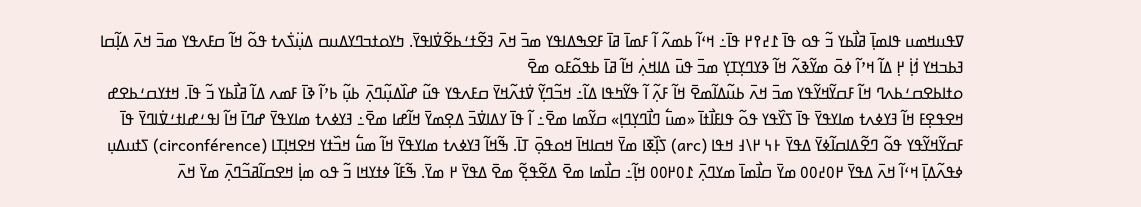ߜߟߎߞߘߎ ߟߊߘߊ߲߫ ߥߊ߯ߕߌ ߏ߬ ߟߋ ߟߊ߫ ߁߄߉߂ ߟߊ߫߸ ߞߵߊ߬ ߕߘߍ߬ ߊ߬ ߓߘߊ߫ ߥߊ߫ ߓߐߒߡߊߟߌ ߘߏ߫ ߞߍ߫ ߔߐ߬ߙߑߕߐ߬ߜ߭ߊߟߌ߫. ߤߌߋߙߏߣߌߡߎߛ ߡߎ߲߳ߖ߭ߍߙ ߟߋ߬ ߞߊ߬ ߛߓߍߟߌ ߘߏ߫ ߞߍ߫ ߡߊ߲߬ߛߊ ߔߕߏߞߌ ߗ߭ߊ߲߭ ߂߲ ߡߊ߬ ߞߴߊ߬ ߦߋ߫ ߘߌ߬ߢߍ߬ ߞߊ߬ ߢߌߣߌ߲ߠߌ߲ ߘߏ߫ ߟߎ߫ ߡߊߞߍ߲߭ ߞߊ߬ ߥߊ߫ ߕߟߋ߬ߓߋ ߘߐ߫
ߋߙߊߕߐߛߑߕߍߣ ߞߊ߬ ߓߛߌ߬ߞߌ߬ߟߌ ߘߏ߫ ߞߍ߫ ߕߎ߬ߡߊ߬ߘߐ߫ ߞߊ߬ ߓߍ߲߬ ߊ߬ ߟߌ߬ߤߟߊ ߡߊ߬߸ ߞߏ߬ߣߌ߲߬ ߜ߭ߙߍ߬ߞߌ߫ ߛߓߍߟߌ ߟߎ߬ ߝߊ߰ߡߎ߲߬ߣߍ߲߫ ߕߎ߲߬ ߕߴߊ߬ ߢߊ߫ ߓߘߍ ߡߊ߬ ߥߊ߯ߕߌ ߏ߬ ߟߊ߫. ߞߙߌߛߑߕߐߝ ߞߐߟߐ߲ߓ ߞߊ߬ ߔߌߦߍߙ ߘߊߌߟߌ߫ ߟߊ߫ ߖߌ߰ߟߌ ߟߋ߬ ߟߊߓߊ߯ߙߊ߫ «ߘߎ߱ ߣߊ߯ߣߌ߲ߣߊ߲» ߛߌ߬ߘߊ ߘߐ߫߸ ߊ߬ ߟߊ߫ ߌߡߊߜ߭ߏ߫ ߡߐ߲ߘߌ߫ ߞߊ߬ߝߊ ߘߐ߫߸ ߔߌߦߍߙ ߘߊߌߟߌ߫ ߝߣߊ߫ ߞߊ߬ ߊߟߑߝߊߙߑߜ߭ߊߣߌ߫ ߟߊ߫ ߓߛߌ߬ߞߌ߬ߟߌ ߟߋ߬ ߣߐ߬ߡߊߛߊ߬ߦߌ߫ ߡߟߌ߫ ߅߆ ߂\߃ ߞߟߊ (arc) ߖߊ߲߰ߧߊ ߘߌ߫ ߞߛߊߞߊ߫ ߞߋߟߋ߲߫ ߠߊ߫. ߒ߬ߞߊ߬ ߔߌߦߍߙ ߘߊߌߟߌ߫ ߞߊ߬ ߘߎ߱ ߞߏ߰ߙߌ ߞߐߞߊ߲ߠߊ (circonférence) ߖߙߎߡߎ߲ ߦߟߍ߬ߡߊ߲߫ ߞߵߊ߬ ߞߍ߫ ߡߟߌ߫ ߂߀߄߀߀ ߘߌ߫ ߛߊ߯ߘߊ߫ ߘߌߣߍ߲߫ ߁߀߂߀߀ ߞߊ߲߬߸ ߛߊ߯ߘߊ ߘߐ߫ ߡߐ߬ߟߐ߲߬ ߘߐ߫ ߡߟߌ߫ ߂ ߘߌ߫. ߒ߬ߓߊ߬ ߦߙߌߞߊ ߏ߬ ߟߋ ߘߊ߲߭ ߞߐߛߊ߬ߥߏ߬ߣߍ߲߫ ߘߌ߫ ߞߍ߫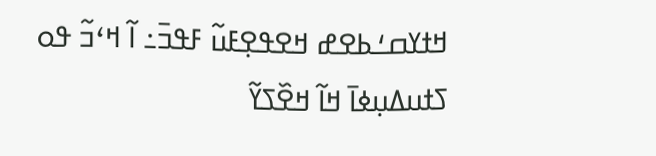ߞߙߌߛߑߕߐߝ ߞߐߟߐ߲ߓߎ߬ ߓߟߏ߫߸ ߊ߬ ߞߵߏ߬ ߟߋ ߖߙߎߡߎ߲ߦߊ߫ ߞߊ߬ ߞߐ߰ߖߌ߬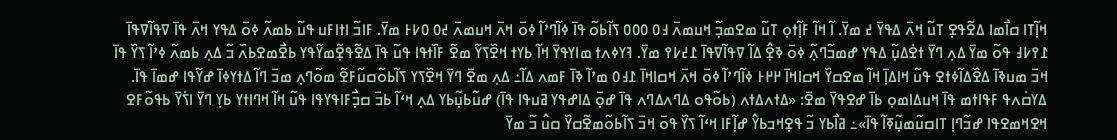ߞߊ߲߬ߠߊ ߛߊ߯ߘߊ ߡߐ߬ߟߐ߲ ߠߎ߬ ߞߍ߫ ߡߟߌ߫ ߄ ߘߌ߫. ߊ߬ ߞߊ߬ ߓߊ߲߬ߙߋ߲ ߠߎ߬ ߘߐߘߏ߲߬ ߞߎߘߍ߫ ߃߀ ߀߀߀ ߖߊ߬ߕߋ߬ ߟߊ߫ ߦߊ߬ߣߴߊ߬ ߦߋ߫ ߞߍ߫ ߞߎߘߍ߫ ߄߀ ߀߇߅ ߘߌ߫. ߓߊߏ߬ ߊߙߊߓߎ ߟߎ߬ ߕߘߍ߬ ߦߋ߫ ߡߟߌ ߞߍ߫ ߟߊ߫ ߜߟߊ߬ߜߟߊ߫ ߁߉߇߃ ߟߋ߬ ߘߌ߫ ߡߍ߲ ߣߌ߫ ߙߐ߭ߡߎ߲߬ ߡߟߌ ߝߘߏ߬ߣߍ߲߬ ߦߋ߫ ߢߐ߲߮ ߡߊ߬ ߜߟߊ߬ߜߟߊ߫ ߁߄߇߉ ߘߌ߫. ߔߌߦߍߙ ߘߊߌߟߌ߫ ߞߊ߬ ߕߌߙ ߞߐ߰ߖߌ߬ ߘߐ߬ ߓߊ߰ߙߟߊ ߟߎ߬ ߟߊ߫ ߡߐ߬ߟߐ߲߬ߘߌ߬ߟߌ ߕߐ߯ߘߐߕߍ߰ ߏ߬ ߡߍ߲ ߕߘߍ߬ ߦߴߊ߬ ߖߌ߰ ߟߊ߫ ߞߏ߫ ߘߎߢߊ߫ ߡߐ߰ߡߊ߬ߦߙߐ ߟߎ߬ ߞߊߡߊ߲߫ ߞߊ߬ ߘߐߛߌ߰ ߞߛߊߞߊ߫ ߂߂߅ ߦߊ߬ߣߴߊ߬ ߦߋ߫ ߞߍ߫ ߞߛߊߞߊ߫ ߁߃߀ ߘߴߊ߬ ߢߊ߫ ߓߘߍ ߡߊ߬߸ ߡߍ߲ ߘߐ߫ ߣߌ߫ ߞߐ߰ߖߌ ߖߊ߬ߕߋ߬ߛߎ߬ߓߐ߬ ߘߋ߬ߣߍ߲ ߘߏ߫ ߣߊ߬ ߡߙߌߦߊ߫ ߝߌ߬ߟߊ ߝߘߊ߫ ߟߊ߫.
ߡߌߛ߭ߍߟ ߓߟߊߙߘ ߟߊ߫ ߞߎߡߊߘߋ߲ ߕߊ߫ ߝߐߟߌ߫ ߘߐ߫: «ߡߙߍߡߙߍ (ߕߋ߬ߟߋ ߡߣߍߡߣߍ ߟߊ߫ ߝߋ߲߫ ߡߊߝߟߌ ߥߎߟߊ ߟߊ߫) ߝߎ߬ߕߎ߲߬ߕߌ ߡߍ߲ ߞߵߊ߬ ߕߏ߫ ߛߏ߲߯ߓߊߟߌߟߊ ߟߎ߬ ߞߊ߬ ߞߣߊߙߌ ߕߌ߲ ߣߌ߫ ߊߖ߭ߌ߫ ߕߟߋ߬ߓߐ ߞߐߞߘߐߟߊ ߝߏ߬ߣߊ߲ ߠߊߛߎ߬ߘߎ߲߬ߧߊ߬ ߟߊ߫»߸ ߥߊ߯ߕߌ ߏ߬ ߟߐ߲ߞߏߕߌ߮ ߝߊ߲߬ߓߊ ߞߵߊ߬ ߖߌ߰ ߟߋ߫ ߞߏ߫ ߖߊ߬ߕߋ߬ߘߐ߬ߛߌ߰ ߛߎ߮ ߏ߬ ߘߌ߫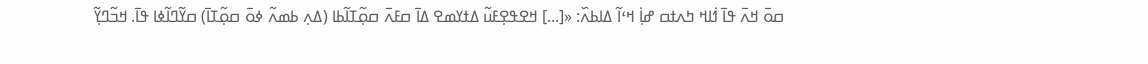ߛߋ߫ ߞߍ߫ ߟߊ߫ ߗ߭ߊߞ ߤߍߙߛ ߝߊ߲߭ ߞߵߊ߬ ߡߊߕߍ߰: «[...] ߞߐߟߐ߲ߓߎ߬ ߡߙߌߘߐ ߡߊ߫ ߛߓߍ߫ ߛߋ߲߬ߠߊ߬ߕߊ (ߡߍ߲ ߕߘߍ߬ ߦߋ߫ ߛߋ߲߬ߠߊ߫) ߛߌ߬ߣߊ߬ߦߊ ߟߊ߫. ߞߏ߬ߣߌ߲߬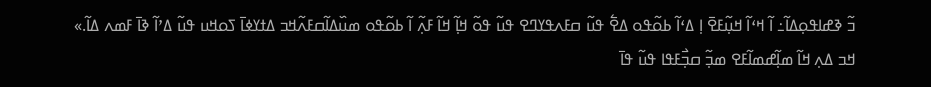ߏ߬ ߢߝߊߟߋ߲ߡߊ߬߸ ߊ߬ ߞߵߊ߬ ߞߎ߲߬ߓߐ߫ ߊ߲ ߡߵߊ߬ ߕߋ߬ߟߋ ߡߐ߱ ߟߎ߬ ߛߓߍߟߌߣߐ ߟߎ߬ ߟߋ߬ ߞߊ߲߬ ߞߊ߬ ߓߍ߲߬ ߊ߬ ߕߋ߬ߟߋ ߘߎ߰ߡߊ߬ߛߓߍ߬ߞߏ ߡߙߌߦߊ߫ ߖߋߞߎ ߟߎ߬ ߡߴߊ߬ ߢߊ߫ ߓߘߍ ߡߊ߬.»
ߞߏ ߡߍ߲ ߞߊ߬ ߘߊ߲߬ߝߘߊ߬ߓߐ ߘߏ߲߬ ߛߏ߲߯ߓߟߊ ߟߎ߬ ߟߊ߫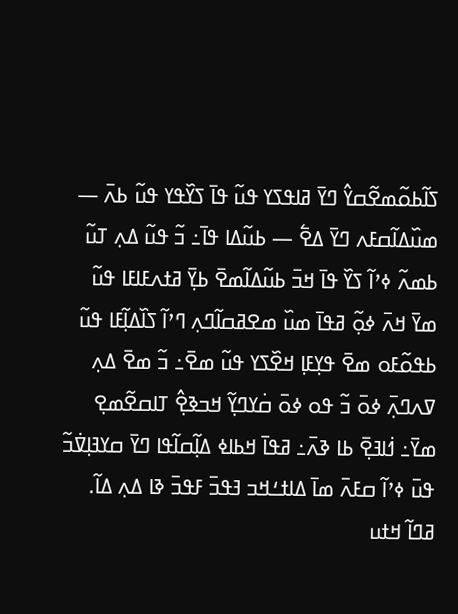ߖߊ߬ߕߋ߬ߘߐ߬ߛߌ߮ ߣߌ߫ ߥߊߟߖߌ ߟߎ߬ ߟߊ߫ ߖߌ߰ߟߌ ߟߎ߬ ߕߍ߫ — ߘߎ߰ߡߊ߬ߛߓߍ ߣߌ߫ ߡߐ߱ — ߕߎ߬ߡߊ ߟߊ߫߸ ߏ߬ ߟߎ߬ ߡߍ߲ ߠߎ߬ ߕߘߍ߬ ߦߴߊ߬ ߖߌ߰ ߟߊ߫ ߞߏ߫ ߕߎ߬ߡߊ߬ߘߐ߫ ߕߌ߲߫ ߥߙߍߓߊߓߊ ߟߎ߬ ߘߌ߫ ߞߍ߫ ߦߋ߲߬ ߥߟߊ߫ ߘߎ߰ ߘߐߥߛߊ߬ߣߍ߲ ߣߴߊ߬ ߖߊ߰ߡߊ߲߬ߓߊ ߟߎ߬ ߕߟߋ߬ߓߋ ߘߐ߫ ߟߌ߲ߓߊ߲ ߞߐ߰ߖߌ ߟߎ߬ ߘߐ߫߸ ߏ߬ ߘߐ߫ ߡߍ߲ ߜߍߣߍ߲߫ ߦߋ߫ ߏ߬ ߟߋ ߦߋ߫ ߛ߭ߌߣߌ߲߬ ߞߏߢߐ߲߮ ߠߊߛߐ߬ߘߐ߲ ߘߌ߫߸ ߗ߭ߊߔߐ߲߫ ߕߊ ߢߍ߫߸ ߥߟߊ߫ ߞߕߊߦ ߡߊ߲߬ߛߊ߬ߟߊ ߣߌ߫ ߛߌߔߊ߲ߜ߭ߏ߬ ߟߎ߫ ߦߴߊ߬ ߛߓߍ߫ ߘߊ߫ ߡߊߙߑߞߏ ߔߟߏ߫ ߓߟߏ߫ ߢߊ ߡߍ߲ ߡߊ߬.
ߥߣߊ߬ ߞߙߎ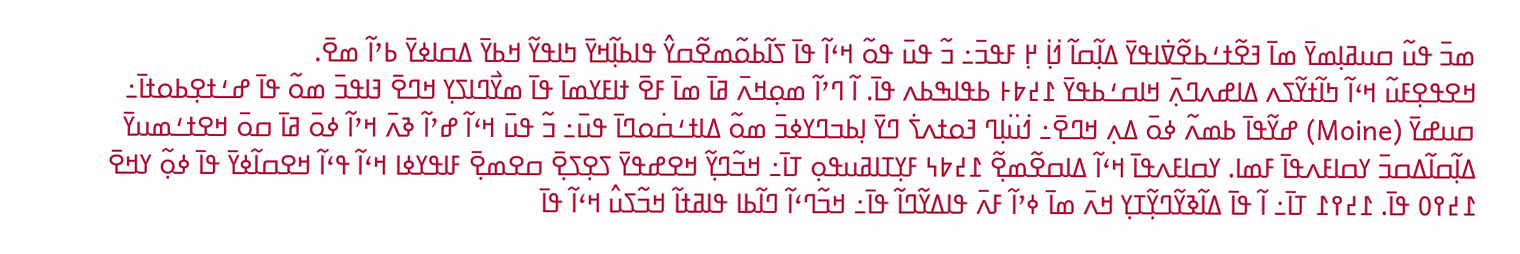ߘߏ߫ ߟߎ߬ ߛߎߥߊ߲ߘߌ߫ ߘߊ߫ ߔߐ߬ߙߑߕߐ߬ߜ߭ߊߟߌ߫ ߡߊ߲߬ߛߊ߬ ߗ߭ߊ߲߭ ߂߲ ߓߟߏ߫߸ ߏ߬ ߟߎ߫ ߟߋ߬ ߞߵߊ߬ ߟߊ߫ ߖߊ߬ߕߋ߬ߘߐ߬ߛߌ߮ ߟߊߕߊ߲߬ߞߌ߫ ߤߊߟߌ߬ ߞߕߌ߫ ߡߛߊߦߌ߫ ߕߴߊ߬ ߘߐ߫.
ߞߐߟߐ߲ߓߎ߬ ߞߵߊ߬ ߤߊ߬ߙߌ߬ߖߍ ߡߊߝߍߣߍ߲߫ ߞߊߛߑߕߟߌ߫ ߁߄߈߅ ߕߟߊߒߕߍ ߟߊ߫. ߊ߬ ߣߴߊ߬ ߘߋ߲ߞߍ߫ ߥߊ߫ ߘߊ߫ ߓߐ߫ ߙߊߓߌߘߊ߫ ߟߊ߫ ߘߌ߯ߣߊߖߌ߲ ߞߣߐ߫ ߔߊߟߏ߫ ߘߋ߬ ߟߊ߫ ߝߑߙߐ߲ߕߋߙߊ߫߸ ߛߎߝߌ߫ (Moine) ߝߌ߬ߟߊ߫ ߕߘߍ߬ ߦߋ߫ ߡߍ߲ ߞߣߐ߫߸ ߗ߭ߎ߳ߊ߲ߣ ߔߋߙߍߖ߭ ߣߌ߫ ߊ߲ߕߏߣߌߦߏ߫ ߘߋ߬ ߡߊߙߑߛ߭ߋߣߊ߫ ߟߎ߫߸ ߏ߬ ߟߎ߫ ߞߵߊ߬ ߝߴߊ߬ ߢߍ߫ ߞߴߊ߬ ߦߋ߫ ߥߊ߫ ߛߋ߫ ߞߐߙߑߘߎߌ߫ ߡߊ߲߬ߛߊ߬ߡߛߏ߫ ߌߛߊߓߍߟߊ߫ ߓߘߊ. ߌߛߊߓߍߟߊ߫ ߞߵߊ߬ ߡߊߛߐ߬ߘߐ߲߬ ߁߄߈߆ ߓߌ߲ߠߊߥߎߟߋ߲ ߠߊ߫߸ ߞߏ߬ߣߌ߲߬ ߞߐߝߟߌ߫ ߖߐ߲ߖߐ߲߫ ߛߐߘߐ߲߫ ߓߊߟߌߦߊ ߞߵߊ߬ ߟߵߊ߬ ߞߐߛߊ߬ߦߌ߫ ߟߊ߫ ߦߋ߲߬ ߌߞߐ߫ ߁߄߉߀ ߟߊ߫. ߁߄߉߁ ߠߊ߫߸ ߊ߬ ߟߊ߫ ߡߊ߬ߢߌ߬ߣߌ߲߬ߠߌ߲ ߞߍ߫ ߘߊ߫ ߦߴߊ߬ ߓߍ߫ ߟߊߡߌ߬ߣߊ߬ ߟߊ߫߸ ߞߏ߬ߣߵߊ߬ ߣߊ߬ߕߊ ߟߊߥߙߊ߬ ߞߏ߬ߖߎ߮ ߞߵߊ߬ ߟߊ߫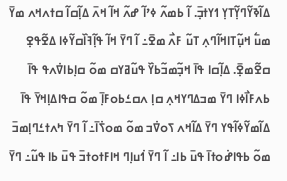ߡߊ߬ߢߌ߬ߣߌ߲߬ߠߌ߲ ߗߌߙߏ߲߫. ߊ߬ ߕߘߍ߬ ߦߴߊ߬ ߝߍ߬ ߞߊ߬ ߞߍ߫ ߡߊ߲߬ߛߊ߬ ߛߙߍߞߍ ߘߌ߫ ߘߎ߱ ߞߎ߲߬ߠߊߞߊ߬ߣߍ߲ ߠߎ߬ ߓߍ߯ ߘߐ߫߸ ߊ߬ ߣߌ߫ ߞߊ߬ ߟߊ߲߬ߔߊ߰ߛߌ߬ߦߊ ߡߐ߬ߟߐ߲ ߛߐ߬ߘߐ߲߫. ߡߊ߲߬ߛߊ ߟߊ߫ ߞߏ߲߬ߘߏ߬ߕߌ߰ ߟߎ߬ߥߌߛ ߘߋ߬ ߛߊ߲ߕߊߜ߭ߍߟ ߟߊ߫ ߕߍߓߊ߯ߦߊ ߣߌ߫ ߘߏߡߣߌߞߍ߲ ߛߊ߲ ߍߛߑߕߋߓߊ߲߫ ߘߋ߬ ߛߟߊߡߊ߲ߞߌ߫ ߟߊ߫ ߡߊ߬ߘߌ߬ߦߊ߬ߟߌ ߣߌ߫ ߡߊ߬ߞߍ ߖߋߜ߭ߏ ߘߋ߬ ߘߋߖ߭ߊ߫߸ ߊ߬ ߣߌ߫ ߤߍߙߑߣߊ߲ߘߏ߫ ߘߋ߬ ߕߟߊߝ߭ߋߙߊ߫ ߟߎ߫ ߕߊ߸ ߊ߬ ߣߌ߫ ߗ߭ߎߊ߲ߣ ߞߊߓߙߋߙߏ߫ ߟߎ߫ ߕߊ ߟߎ߬߸ ߣߌ߫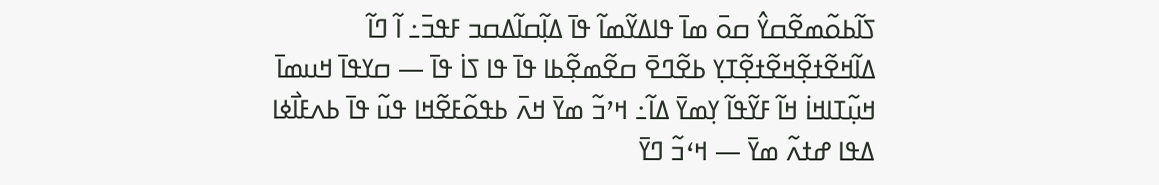ߖߊ߬ߕߋ߬ߘߐ߬ߛߌ߮ ߛߋ߫ ߘߊ߫ ߟߊߡߌ߬ߘߊ߬ ߟߊ߫ ߡߊ߲߬ߛߊ߬ߡߛߏ ߓߟߏ߫߸ ߊ߬ ߣߊ߬ ߡߊ߬ߞߐ߬ߙߐ߲߬ߞߐ߬ߙߐ߲߬ߠߌ߲ ߕߐ߬ߣߐ߫ ߛߐ߬ߘߐ߲߬ߕߊ ߟߊ߫ ߟߊ ߖߊ߭ ߟߊ߫ — ߛߌߟߊ߫ ߞߎߘߊ߫ ߞߎ߲߬ߠߊߞߊ߭ ߞߊ߬ ߓߌ߬ߟߊ߬ ߌ߲ߘߌ߫ ߡߊ߬߸ ߞߴߏ߬ ߘߌ߫ ߞߍ߫ ߕߟߋ߬ߓߐ߬ߞߊ ߟߎ߬ ߟߊ߫ ߕߍߓߊ߯ߦߊ ߡߟߊ ߝߙߍ߬ ߘߌ߫ — ߞߵߏ߬ ߣߌ߫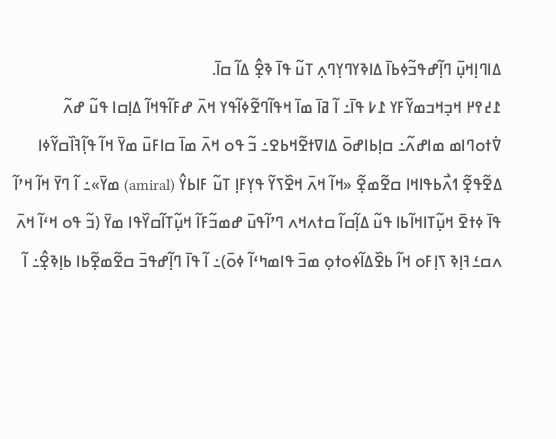ߡߊߣߊ߲ߞߎ߲߫ ߣߊ߲߬ߝߟߏ߬ߦߕߊ߫ ߡߊߢߌߣߌ߲ߣߍ߲ ߠߎ߬ ߟߊ߫ ߢߐ߲߮ ߡߊ߬ ߛߊ߫.
߁߄߉߂ ߞߏ߲ߞߏߘߌ߬ߓߌ ߁߇ ߟߊ߫߸ ߊ߬ ߥߊ߫ ߘߊ߫ ߞߟߊ߬ߣߐ߬ߦߊ߬ߟߌ ߞߍ߫ ߝߓߊ߬ߟߞߊ߬ ߡߊ߲ߛߊ ߟߎ߬ ߝߍ߬ ߜ߭ߙߋߣߊߘ ߘߊߝߍ߬߸ ߛߊ߲ߕߊߝߋ߫ ߡߊߜߙߐ߬ߞߕߐ߸ ߏ߬ ߟߋ ߞߍ߫ ߘߊ߫ ߛߊߓߎ߫ ߘߌ߫ ߞߊ߬ ߟߊ߲߬ߔߊ߰ߛߌ߬ߦߊ ߡߐ߬ߟߐ߲߬ ߗߍ߯ߕߟߊߞߊ ߛߐ߬ߘߐ߲߬ «ߞߊ߬ ߞߍ߫ ߞߐ߰ߖߌ߬ ߟߌ߲ߓߊ߲ ߠߎ߬ ߓߊߕߌ߮ (amiral) ߘߌ߫»߸ ߊ߬ ߣߌ߫ ߞߊ߬ ߞߴߊ߬ ߟߊ߫ ߦߙߐ߫ ߞߎ߲߬ߠߊߞߊ߬ߕߊ ߟߎ߬ ߡߊ߲߬ߛߊ߬ ߛߙߍߞߍ ߣߴߊ߬ߟߎ߫ ߝߘߏ߬ߓߊ߬ ߞߎ߲߬ߠߊ߬ߛߌ߰ߟߊ ߘߌ߫ (ߏ߬ ߟߋ ߞߵߊ߬ ߞߍ߫ ߍߛߑߔߊ߲ߢ ߖߊ߲ߓߋ ߞߊ߬ ߕߐ߰ߡߊ߬ߦߋߙߋ߲ ߘߏ߫ ߟߊߘߤߵߊ߬ ߦߋ߫)߸ ߊ߬ ߟߊ߫ ߣߊ߲߬ߝߟߏ߫ ߛߐ߬ߘߐ߲߬ߕߊ ߕߊ߲ߢߐ߲߮߸ ߊ߬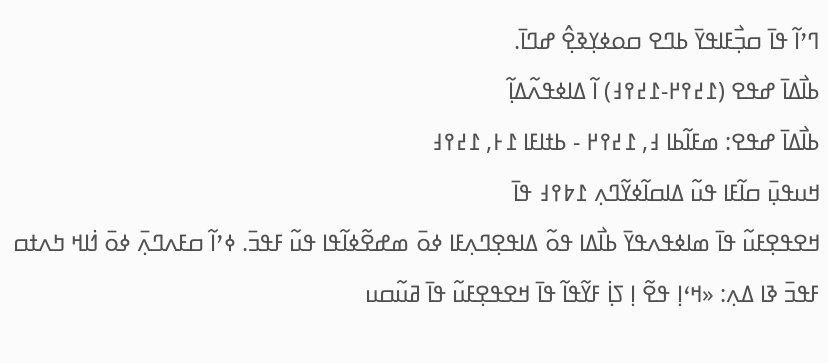ߣߴߊ߬ ߟߊ߫ ߛߏ߲߯ߓߊߟߌ߫ ߕߣߐ ߛߋߦߌ߲ߢߐ߲߮ ߝߣߊ߫.
ߕߊ߯ߡߊ߫ ߝߟߐ (߁߄߉߂-߁߄߉߃) ߊ߬ ߡߊߦߟߍ߬ߡߊ߲߬
ߕߊ߯ߡߊ߫ ߝߟߐ: ߘߓߊ߬ߕߊ ߃, ߁߄߉߂ - ߕߙߊߓߊ ߁߅, ߁߄߉߃
ߞߎߟߎ߲߫ ߛߊ߬ߓߊ ߟߎ߬ ߡߊߛߊ߬ߦߌ߬ߣߍ߲ ߁߈߉߃ ߟߊ߫
ߞߐߟߐ߲ߓߎ߬ ߟߊ߫ ߘߊߦߟߍߟߌ߫ ߕߊ߯ߡߊ ߟߋ߬ ߡߊߟߐ߲ߣߍ߲ߓߊ ߦߋ߫ ߘߝߐ߬ߦߊ߬ߟߊ ߟߎ߬ ߓߟߏ߫. ߦߴߊ߬ ߛߓߍߣߍ߲߫ ߦߋ߫ ߗ߭ߊߞ ߤߍߙߛ ߓߟߏ߫ ߢߊ ߡߍ߲: «ߞߵߊ߲ ߟߐ߬ ߊ߲ ߖߊ߲߭ ߓߌ߬ߟߊ߬ ߟߊ߫ ߞߐߟߐ߲ߓߎ߬ ߟߊ߫ ߥߎ߬ߛߎ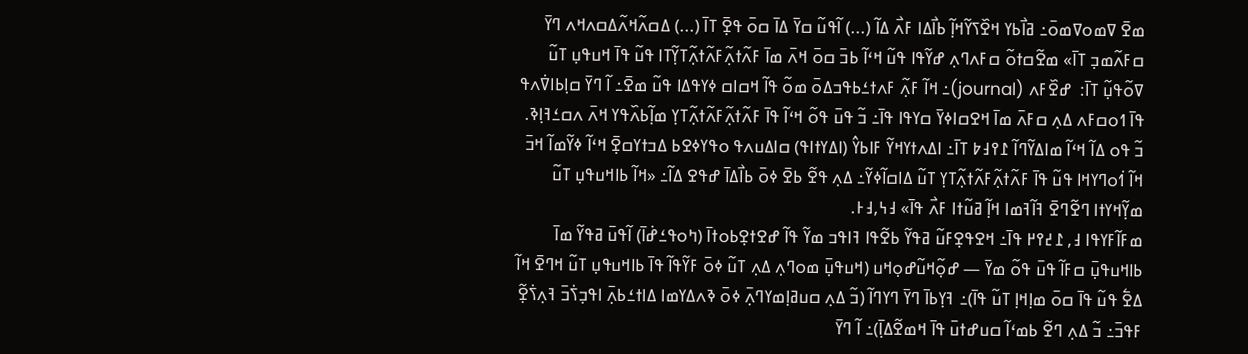ߘߐ߫ ߜߘߋߜߘߋ߫߸ ߥߊ߯ߕߌ ߞߐ߰ߖߌ߬ߞߊ߲߬ ߕߊ߯ߡߊ ߓߍ߯ ߡߊ߬ (...) ߊ߬ߟߎ߬ ߛߌ߫ ߡߊ߫ ߛߋ߫ ߟߐ߲߫ ߠߊ߫ (...) ߡߛߍ߬ߞߍ߬ߡߛߍߞߍ ߣߌ߫ ߛߓߍ߬ߘߏ߲ ߠߊ߫» ߘߐ߬ߛߙߋ߬ ߛߓߍߣߍ߲ ߝߌ߬ߟߊ ߟߎ߬ ߞߵߊ߬ ߕߏ߫ ߛߋ߫ ߞߍ߫ ߘߊ߫ ߓߍ߬ߙߍ߲߬ߓߍ߬ߙߍ߲߬ߠߌ߲߬ߠߊ ߟߎ߬ ߟߊ߫ ߞߎߟߎ߲ ߠߎ߬ ߜߋ߬ߟߎ߲߬ ߠߊ߫:  ߝߐ߰ߓߍ (journal)߸ ߞߊ߬ ߓߍ߲߬ ߓߍߙߑߕߟߏߡߋ߫ ߘߋ߬ ߟߊ߬ ߞߛߊߛ ߦߌߟߡߊ ߟߎ߬ ߘߐ߫߸ ߊ߬ ߣߌ߫ ߛߊ߲ߕߊߜ߭ߍߟ ߟߊ߫ ߗߋߛߓߍ ߡߍ߲ ߛߓߍ߫ ߘߊ߫ ߞߐߛߊߦߌ߫ ߛߌߟߊ ߟߊ߫߸ ߏ߬ ߟߎ߫ ߟߋ߬ ߞߵߊ߬ ߟߊ߫ ߓߍ߬ߙߍ߲߬ߓߍ߬ߙߍ߲߬ߠߌ߲ ߘߊ߲߬ߕߍ߰ߟߌ ߞߍ߫ ߍߛߑߔߊ߲ߢ.
ߏ߬ ߟߋ ߡߊ߬ ߞߵߊ߬ ߘߊߡߌ߬ߣߊ߬ ߁߉߃߈ ߠߊ߫߸ ߊߡߍߙߌߞߌ߬ ߓߊߕߌ߮ (ߊߡߌߙߊߟ) ߛߊߡߎߍߟ ߋߟߌߦߐߕ ߡߏߙߌߛߐ߲߫ ߞߵߊ߬ ߦߌ߬ߘߊ߬ ߞߏ߫ ߞߊ߬ ߗ߭ߋߣߌߞߊ ߟߎ߬ ߟߊ߫ ߓߍ߬ߙߍ߲߬ߓߍ߬ߙߍ߲߬ߠߌ߲ ߠߎ߬ ߡߊߛߊ߬ߦߌ߬߸ ߡߍ߲ ߟߐ߬ ߕߐ߫ ߦߋ߫ ߕߊ߯ߡߊ߫ ߝߟߐ ߡߊ߬߸ «ߞߊ߬ ߕߊߞߎߟߎ߲ ߠߎ߬ ߘߌ߲߬ߞߌߙߊ ߣߐ߬ߣߐ߫ ߔߊ߬ߔߘߊ ߞߊ߲߬ ߥߎ߬ߙߊ ߓߍ߯ ߟߊ߫» ߃߆,߃߅.
ߘߓߊ߬ߓߌߟߊ ߃, ߁߄߉߂ ߟߊ߫߸ ߞߐߟߐ߲ߓߎ߬ ߥߟߌ߬ ߕߐ߬ߟߊ ߔߊߟߏ ߘߌ߬ ߟߊ߬ ߝߐߙߐ߲ߕߋߙߊ߫ (ߤߋߟߑߝ߭ߊ߫) ߊ߬ߟߎ߫ ߥߟߌ߬ ߘߊ߫ ߕߊߞߎߟߎ߲߫ ߛߓߊ߬ ߟߎ߫ ߟߋ߬ ߘߌ߫ — ߝߋ߲߬ߞߎ߬ߝߋ߲ߞߎ (ߞߎߟߎ߲߫ ߘߋߣߍ߲ ߡߍ߲ ߠߎ߬ ߦߋ߫ ߓߌ߬ߟߊ߬ ߟߊ߫ ߕߊߞߎߟߎ߲ ߠߎ߬ ߞߣߐ߫ ߞߊ߬ ߡߐ߱ ߟߎ߬ ߟߊ߫ ߛߋ߫ ߘߊ߲ߞߊ߲ ߠߎ߬ ߟߊ߫)߸ ߔߌ߲ߕߊ߫ ߣߌ߫ ߣߌߣߊ߬ (ߏ߬ ߡߍ߲ ߛߎߥߊ߲ߘߌߣߍ߲߫ ߦߋ߫ ߢߍߡߌߘߊ ߡߊߙߑߕߍ߲߫ ߊߟߏ߲ߖ߭ߏ߫ ߔߍ߲ߖ߭ߐ߲߬ ߓߟߏ߫߸ ߏ߬ ߡߍ߲ ߣߐ߬ ߕߘߵߊ߬ ߛߎߝߙߎ߫ ߟߊ߫ ߞߘߐ߬ߡߊ߲߫)߸ ߊ߬ ߣߌ߫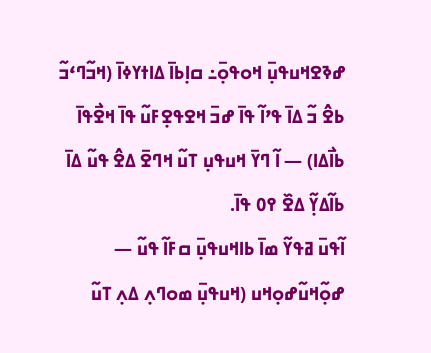ߝߢߐߞߎߟߎ߲߫ ߞߋߟߋ߲߫߸ ߛߊ߲ߕߊ߫ ߡߊߙߌߦߊ߫ (ߞߏ߬ߣߵߏ߬ ߕߐ߮ ߏ߬ ߡߊ߫ ߟߴߊ߬ ߟߊ߫ ߝߏ߫ ߞߐߟߐ߲ߓߎ߬ ߟߊ߫ ߞߐ߯ߟߊ߫ ߕߊ߯ߡߊ) — ߊ߬ ߣߌ߫ ߞߎߟߎ߲ ߠߎ߬ ߞߣߐ߫ ߡߐ߮ ߟߎ߬ ߡߊ߫ ߕߊ߬ߡߌ߲߬ ߡߐ߰ ߉߀ ߟߊ߫.
ߊ߬ߟߎ߫ ߥߟߌ߬ ߘߊ߫ ߕߊߞߎߟߎ߲߫ ߛߓߊ߬ ߟߎ߬ — ߝߋ߲߬ߞߎ߬ߝߋ߲ߞߎ (ߞߎߟߎ߲߫ ߘߋߣߍ߲ ߡߍ߲ ߠߎ߬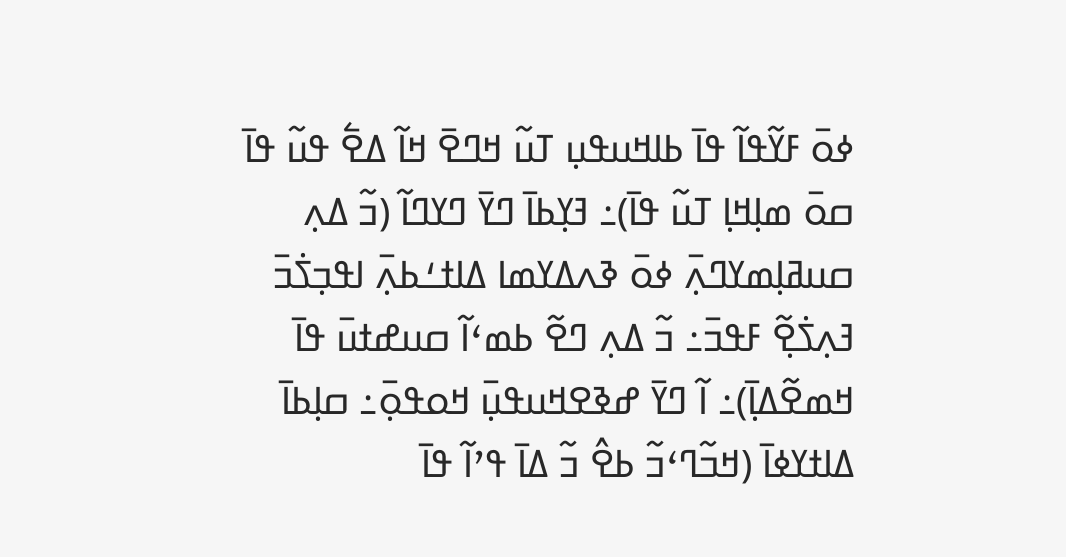ߦߋ߫ ߓߌ߬ߟߊ߬ ߟߊ߫ ߕߊߞߎߟߎ߲ ߠߎ߬ ߞߣߐ߫ ߞߊ߬ ߡߐ߱ ߟߎ߬ ߟߊ߫ ߛߋ߫ ߘߊ߲ߞߊ߲ ߠߎ߬ ߟߊ߫)߸ ߔߌ߲ߕߊ߫ ߣߌ߫ ߣߌߣߊ߬ (ߏ߬ ߡߍ߲ ߛߎߥߊ߲ߘߌߣߍ߲߫ ߦߋ߫ ߢߍߡߌߘߊ ߡߊߙߑߕߍ߲߫ ߊߟߏ߲ߖ߭ߏ߫ ߔߍ߲ߖ߭ߐ߲߬ ߓߟߏ߫߸ ߏ߬ ߡߍ߲ ߣߐ߬ ߕߘߵߊ߬ ߛߎߝߙߎ߫ ߟߊ߫ ߞߘߐ߬ߡߊ߲߫)߸ ߊ߬ ߣߌ߫ ߝߢߐߞߎߟߎ߲߫ ߞߋߟߋ߲߫߸ ߛߊ߲ߕߊ߫ ߡߊߙߌߦߊ߫ (ߞߏ߬ߣߵߏ߬ ߕߐ߮ ߏ߬ ߡߊ߫ ߟߴߊ߬ ߟߊ߫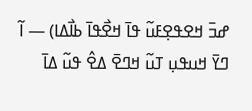ߝߏ߫ ߞߐߟߐ߲ߓߎ߬ ߟߊ߫ ߞߐ߯ߟߊ߫ ߕߊ߯ߡߊ) — ߊ߬ ߣߌ߫ ߞߎߟߎ߲ ߠߎ߬ ߞߣߐ߫ ߡߐ߮ ߟߎ߬ ߡߊ߫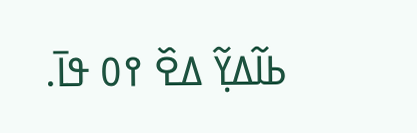ߕߊ߬ߡߌ߲߬ ߡߐ߰ ߉߀ ߟߊ߫.